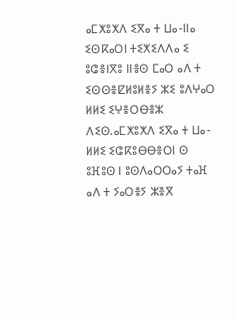ⴰⵎⵅⵓⵅⴷ ⵉⴳⴰ ⵜ ⵡⴰ-ⵏⵏⴰ ⵉⵙⴽⴰⵔⵏ ⵜⵉⵅⵉⴷⴷⴰ ⵉ ⵓⵛⴻⵏⴳⵓ ⵏⵏⴻⵙ ⵎⴰⵔ ⴰⴷ ⵜ ⵉⵙⵙⴻⵇⵍⵓⵍⴻⵢ ⵣⵉ ⵓⴷⵖⴰⵔ ⵍⵍⵉ ⵉⵖⴻⵔⴱⴻⵣ ⴷⵉⵙ.ⴰⵎⵅⵓⵅⴷ ⵉⴳⴰ ⵜ ⵡⴰ-ⵍⵍⵉ ⵉⵛⴽⵓⴱⴱⴻⵔⵏ ⵙ ⵓⴼⵓⵙ ⵏ ⵓⵙⴷⴰⵔⵔⴰⵢ ⵜⴰⴼ ⴰⴷ ⵜ ⵢⴰⵔⴻⵢ ⵣⴻⴳ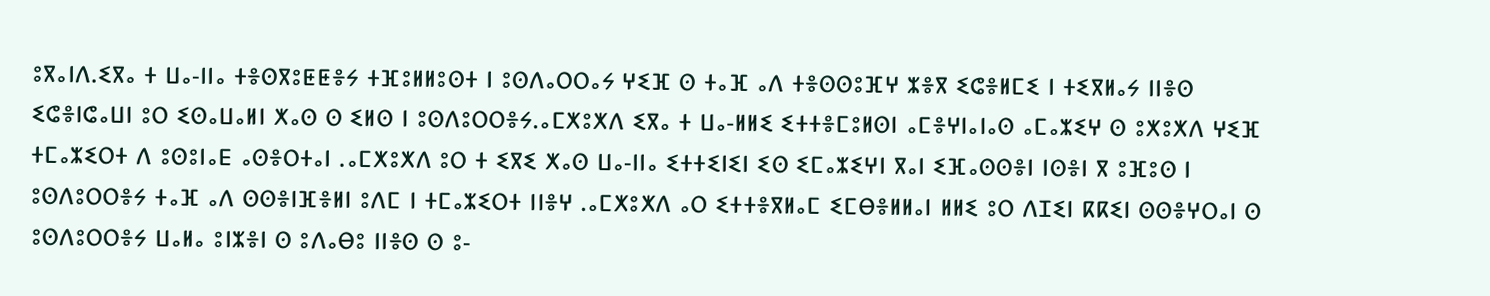ⵓⴳⴰⵏⴷ.ⵉⴳⴰ ⵜ ⵡⴰ-ⵏⵏⴰ ⵜⴻⵙⴳⵓⵟⵟⴻⵢ ⵜⴼⵓⵍⵍⵓⵙⵜ ⵏ ⵓⵙⴷⴰⵔⵔⴰⵢ ⵖⵉⴼ ⵙ ⵜⴰⴼ ⴰⴷ ⵜⴻⵙⵙⵓⴼⵖ ⵣⴻⴳ ⵉⵛⴻⵍⵎⵉ ⵏ ⵜⵉⴳⵍⴰⵢ ⵏⵏⴻⵙ ⵉⵛⴻⵏⵛⴰⵡⵏ ⵓⵔ ⵉⵙⴰⵡⴰⵍⵏ ⵅⴰⵙ ⵙ ⵉⵍⵙ ⵏ ⵓⵙⴷⵓⵔⵔⴻⵢ.ⴰⵎⵅⵓⵅⴷ ⵉⴳⴰ ⵜ ⵡⴰ-ⵍⵍⵉ ⵉⵜⵜⴻⵎⵓⵍⵙⵏ ⴰⵎⴻⵖⵏⴰⵏⴰⵙ ⴰⵎⴰⵣⵉⵖ ⵙ ⵓⵅⵓⵅⴷ ⵖⵉⴼ ⵜⵎⴰⵣⵉⵔⵜ ⴷ ⵓⵙⵓⵏⴰⴹ ⴰⵙⴻⵔⵜⴰⵏ .ⴰⵎⵅⵓⵅⴷ ⵓⵔ ⵜ ⵉⴳⵉ ⵅⴰⵙ ⵡⴰ-ⵏⵏⴰ ⵉⵜⵜⵉⵏⵉⵏ ⵉⵙ ⵉⵎⴰⵣⵉⵖⵏ ⴳⴰⵏ ⵉⴼⴰⵙⵙⴻⵏ ⵏⵙⴻⵏ ⴳ ⵓⴼⵓⵙ ⵏ ⵓⵙⴷⵓⵔⵔⴻⵢ ⵜⴰⴼ ⴰⴷ ⵙⵙⴻⵏⴼⴻⵍⵏ ⵓⴷⵎ ⵏ ⵜⵎⴰⵣⵉⵔⵜ ⵏⵏⴻⵖ .ⴰⵎⵅⵓⵅⴷ ⴰⵔ ⵉⵜⵜⴻⴳⵍⴰⵎ ⵉⵎⴱⴻⵍⵍⴰⵏ ⵍⵍⵉ ⵓⵔ ⴷⵊⵉⵏ ⴽⴽⵉⵏ ⵙⵙⴻⵖⵔⴰⵏ ⵙ ⵓⵙⴷⵓⵔⵔⴻⵢ ⵡⴰⵍⴰ ⵓⵏⵣⴻⵏ ⵙ ⵓⴷⴰⴱⵓ ⵏⵏⴻⵙ ⵙ ⵓ-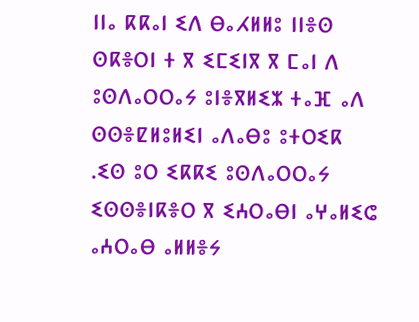ⵏⵏⴰ ⴽⴽⴰⵏ ⵉⴷ ⴱⴰⵃⵍⵍⵓ ⵏⵏⴻⵙ ⵙⴽⴻⵔⵏ ⵜ ⴳ ⵉⵎⵉⵏⴳ ⴳ ⵎⴰⵏ ⴷ ⵓⵙⴷⴰⵔⵔⴰⵢ ⵓⵏⴻⴳⵍⵉⵣ ⵜⴰⴼ ⴰⴷ ⵙⵙⴻⵇⵍⵓⵍⵉⵏ ⴰⴷⴰⴱⵓ ⵓⵜⵔⵉⴽ .ⵉⵙ ⵓⵔ ⵉⴽⴽⵉ ⵓⵙⴷⴰⵔⵔⴰⵢ ⵉⵙⵙⴻⵏⴽⴻⵔ ⴳ ⵉⵄⵔⴰⴱⵏ ⴰⵖⴰⵍⵉⵛ ⴰⵄⵔⴰⴱ ⴰⵍⵍⴻⵢ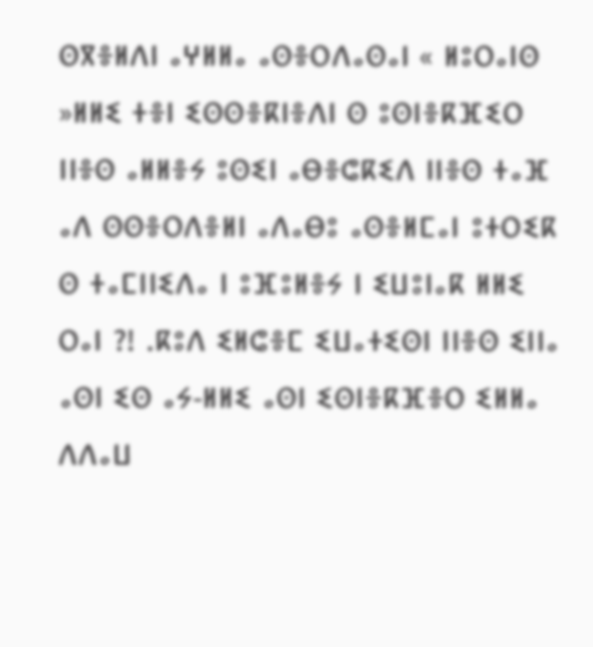ⵙⴳⴻⵍⴷⵏ ⴰⵖⵍⵍⴰ ⴰⵙⴻⵔⴷⴰⵙⴰⵏ « ⵍⵓⵔⴰⵏⵙ »ⵍⵍⵉ ⵜⴻⵏ ⵉⵙⵙⴻⴽⵏⴻⴷⵏ ⵙ ⵓⵙⵏⴻⴽⴼⵉⵔ ⵏⵏⴻⵙ ⴰⵍⵍⴻⵢ ⵓⵙⵉⵏ ⴰⴱⴻⵛⴽⵉⴷ ⵏⵏⴻⵙ ⵜⴰⴼ ⴰⴷ ⵙⵙⴻⵔⴷⴻⵍⵏ ⴰⴷⴰⴱⵓ ⴰⵙⴻⵍⵎⴰⵏ ⵓⵜⵔⵉⴽ ⵙ ⵜⴰⵎⵏⵏⵉⴷⴰ ⵏ ⵓⴼⵓⵍⴻⵢ ⵏ ⵉⵡⵓⵏⴰⴽ ⵍⵍⵉ ⵔⴰⵏ ?! .ⴽⵓⴷ ⵉⵍⵛⴻⵎ ⵉⵡⴰⵜⵉⵙⵏ ⵏⵏⴻⵙ ⵉⵏⵏⴰ ⴰⵙⵏ ⵉⵙ ⴰⵢ-ⵍⵍⵉ ⴰⵙⵏ ⵉⵙⵏⴻⴽⴼⴻⵔ ⵉⵍⵍⴰ ⴷⴷⴰⵡ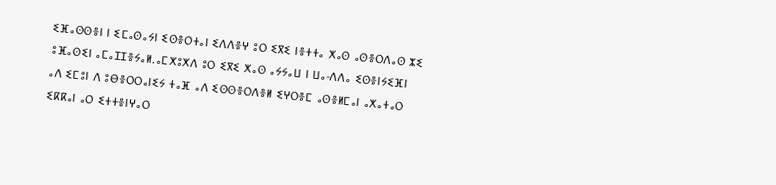ⵉⴼⴰⵙⵙⴻⵏ ⵏ ⵉⵎⴰⵙⴰⵢⵏ ⵉⵙⴻⵔⵜⴰⵏ ⵉⴷⴷⴻⵖ ⵓⵔ ⵉⴳⵉ ⵏⴻⵜⵜⴰ ⵅⴰⵙ ⴰⵙⴻⵔⴷⴰⵙ ⵣⵉ ⵓⴼⴰⵙⵉⵏ ⴰⵎⴰⵊⵊⴻⵢⴰⵍ.ⴰⵎⵅⵓⵅⴷ ⵓⵔ ⵉⴳⵉ ⵅⴰⵙ ⴰⵢⵢⴰⵡ ⵏ ⵡⴰ-ⴷⴷⴰ ⵉⵙⴻⵏⵢⵉⴼⵏ ⴰⴷ ⵉⵎⵓⵏ ⴷ ⵓⴱⴻⵔⵔⴰⵏⵉⵢ ⵜⴰⴼ ⴰⴷ ⵉⵙⵙⴻⵔⴷⴻⵍ ⵉⵖⵔⴻⵎ ⴰⵙⴻⵍⵎⴰⵏ ⴰⵅⴰⵜⴰⵔ ⵉⴽⴽⴰⵏ ⴰⵔ ⵉⵜⵜⴻⵏⵖⴰⵔ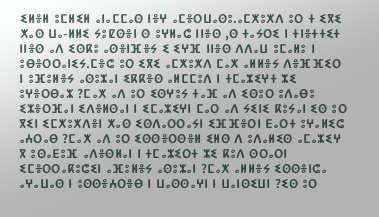ⵉⵍⴻⵍ ⵓⵎⵍⵉⵍ ⴰⵏⴰⵎⵎⴰⵙ ⵏⴻⵖ ⴰⵎⴻⵔⵡⴰⵙⵓ.ⴰⵎⵅⵓⵅⴷ ⵓⵔ ⵜ ⵉⴳⵉ ⵅⴰⵙ ⵡⴰ-ⵍⵍⵉ ⵢⵓⵇⵙⴻⵏ ⵙ ⵓⵖⵍⴰⵛ ⵏⵏⴻⵙ ,ⵙ ⵜⴰⵢⵔⵉ ⵏ ⵜⵏⴻⵜⵜⵉⵜ ⵏⵏⴻⵙ ⴰⴷ ⵉⵙⴽⵓ ⴰⵙⴻⵏⴼⴻⵢ ⵉ ⵉⵖⴼ ⵏⵏⴻⵙ ⴷⴷⴰⵡ ⵓⵎⴰⵍⵓ ⵏ ⵓⴱⴻⵔⵔⴰⵏⵉⵢ.ⵎⴻⵛ ⵓⵔ ⵉⴳⵉ ⴰⵎⵅⵓⵅⴷ ⵎⴰⵅ ⴰⵍⵍⴻⵢ ⴷⴻⴼⴼⵉⵔ ⵏ ⵓⴼⵓⵍⴻⵢ ⴰⵙⵓⵣⴰⵏ ⵉⴽⴽⴻⵙ ⴰⵍⵎⵎⵓⴷ ⵏ ⵜⵎⴰⵣⵉⵖⵜ ⵣⵉ ⵓⵖⴻⵔⴱⴰⵣ ?ⵎⴰⵅ ⴰⴷ ⵓⵔ ⵉⵙⵖⵓⵢ ⵜⴰⴼ ⴰⴷ ⵉⵙⵓⵔ ⵓⴷⴰⴱⵓ ⵉⵣⴻⵔⴼⴰⵏ ⵉⴷⴻⵍⵙⴰⵏ ⵏ ⵉⵎⴰⵣⵉⵖⵏ ⵎⴰⵔ ⴰⴷ ⵢⵉⵏⵉ ⴽⵓⵢⴰⵏ ⵉⵙ ⵓⵔ ⴳⵉⵏ ⵉⵎⵅⵓⵅⴷⴻⵏ ⵅⴰⵙ ⵉⵙⴷⴰⵔⵔⴰⵢⵏ ⵉⴼⴼⴻⵔⵏ ⴹⴰⵔⵜ ⵓⵖⴰⵍⵉⵛ ⴰⵄⵔⴰⴱ ?ⵎⴰⵅ ⴰⴷ ⵓⵔ ⵉⵙⵙⴻⵔⵙⴻⵍ ⵉⵍⵙ ⴷ ⵓⴷⴰⵍⵉⵙ ⴰⵎⴰⵣⵉⵖ ⴳ ⵓⵙⴰⴹⵓⴼ ⴰⴷⴻⵙⵍⴰⵏ ⵏ ⵜⵎⴰⵣⵉⵔⵜ ⵣⵉ ⴽⵓⴷ ⵙⵔⴰⵔⵏ ⵉⵎⴻⵔⵔⴰⴽⵓⵛⵉⵏ ⴰⴼⵓⵍⴻⵢ ⴰⵙⵓⵣⴰⵏ ?ⵎⴰⵅ ⴰⵍⵍⴻⵢ ⵉⵙⵙⴻⵏⵛⴰ ⴰⵖⴰⵡⴰⵙ ⵏ ⵓⵙⵙⴻⵄⵔⴻⴱ ⵏ ⵡⴰⵙⵙⴰⵖⵏ ⵏ ⵡⴰⵏⵙⵉⵡⵏ ?ⵉⵙ ⵓⵔ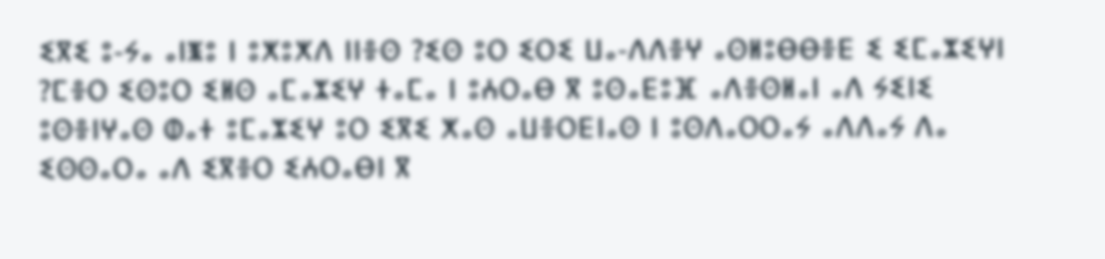ⵉⴳⵉ ⵓ-ⵢⴰ ⴰⵏⵥⵓ ⵏ ⵓⵅⵓⵅⴷ ⵏⵏⴻⵙ ?ⵉⵙ ⵓⵔ ⵉⵔⵉ ⵡⴰ-ⴷⴷⴻⵖ ⴰⵙⵍⵓⴱⴱⴻⴹ ⵉ ⵉⵎⴰⵣⵉⵖⵏ ?ⵎⴻⵔ ⵉⵙⵓⵔ ⵉⵍⵙ ⴰⵎⴰⵣⵉⵖ ⵜⴰⵎⴰ ⵏ ⵓⵄⵔⴰⴱ ⴳ ⵓⵙⴰⴹⵓⴼ ⴰⴷⴻⵙⵍⴰⵏ ⴰⴷ ⵢⵉⵏⵉ ⵓⵙⴻⵏⵖⴰⵙ ⵀⴰⵜ ⵓⵎⴰⵣⵉⵖ ⵓⵔ ⵉⴳⵉ ⵅⴰⵙ ⴰⵡⴻⵔⴹⵏⴰⵙ ⵏ ⵓⵙⴷⴰⵔⵔⴰⵢ ⴰⴷⴷⴰⵢ ⴷⴰ ⵉⵙⵙⴰⵔⴰ ⴰⴷ ⵉⴳⴻⵔ ⵉⵄⵔⴰⴱⵏ ⴳ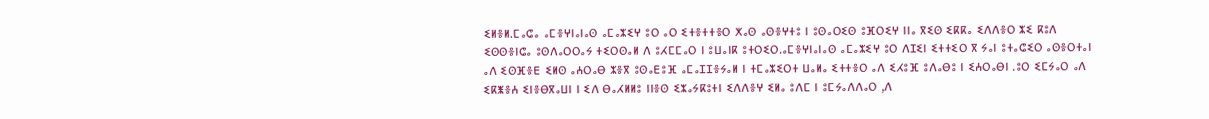ⵉⵍⴻⵍ.ⵎⴰⵛⴰ ⴰⵎⴻⵖⵏⴰⵏⴰⵙ ⴰⵎⴰⵣⵉⵖ ⵓⵔ ⴰⵔ ⵉⵜⴻⵜⵜⴻⵔ ⵅⴰⵙ ⴰⵙⴻⵖⵜⵓ ⵏ ⵓⵙⴰⵔⵉⵙ ⵓⴼⵔⵉⵖ ⵏⵏⴰ ⴳⵉⵙ ⵉⴽⴽⴰ ⵉⴷⴷⴻⵔ ⵣⵉ ⴽⵓⴷ ⵉⵙⵙⴻⵏⵛⴰ ⵓⵙⴷⴰⵔⵔⴰⵢ ⵜⵉⵔⵙⴰⵍ ⴷ ⵓⵃⵎⵎⴰⵔ ⵏ ⵓⵡⴰⵏⴽ ⵓⵜⵔⵉⵔ.ⴰⵎⴻⵖⵏⴰⵏⴰⵙ ⴰⵎⴰⵣⵉⵖ ⵓⵔ ⴷⵊⵉⵏ ⵉⵜⵜⵉⵔ ⴳ ⵢⴰⵏ ⵓⵜⴰⵛⵉⵔ ⴰⵙⴻⵔⵜⴰⵏ ⴰⴷ ⵉⵙⴼⴻⴹ ⵉⵍⵙ ⴰⵄⵔⴰⴱ ⵣⴻⴳ ⵓⵙⴰⴹⵓⴼ ⴰⵎⴰⵊⵊⴻⵢⴰⵍ ⵏ ⵜⵎⴰⵣⵉⵔⵜ ⵡⴰⵍⴰ ⵉⵜⵜⴻⵔ ⴰⴷ ⵉⵃⵓⴼ ⵓⴷⴰⴱⵓ ⵏ ⵉⵄⵔⴰⴱⵏ .ⵓⵔ ⵉⵎⵢⴰⵔ ⴰⴷ ⵉⴽⵥⴻⵄ ⵉⵏⴻⴱⴳⴰⵡⵏ ⵏ ⵉⴷ ⴱⴰⵃⵍⵍⵓ ⵏⵏⴻⵙ ⵉⵣⴰⵢⴽⵓⵜⵏ ⵉⴷⴷⴻⵖ ⵉⵍⴰ ⵓⴷⵎ ⵏ ⵓⵎⵢⴰⴷⴷⴰⵔ ,ⴷ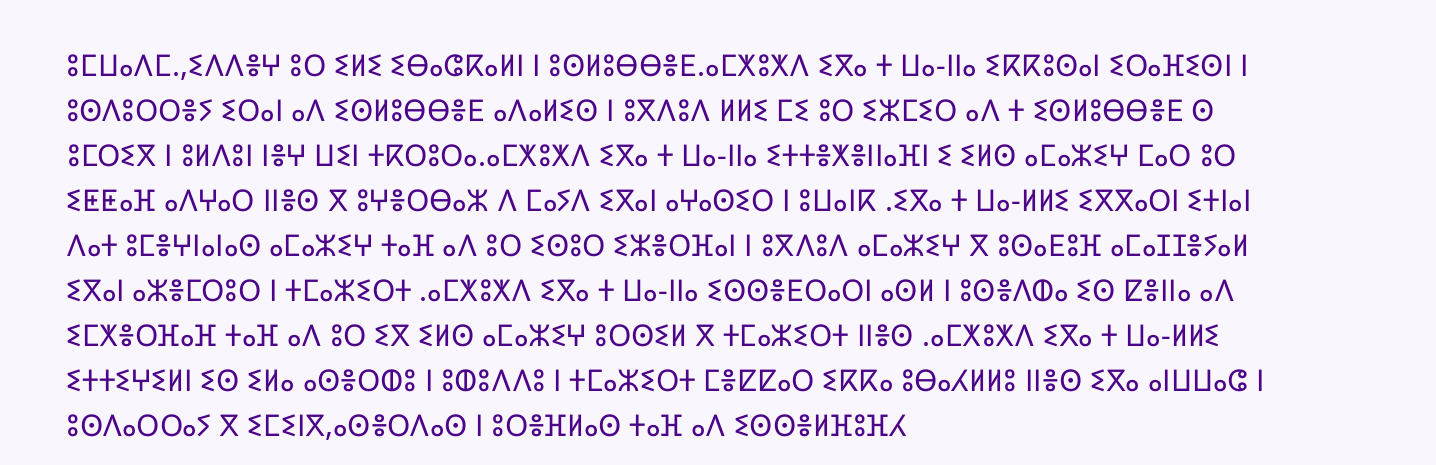ⵓⵎⵡⴰⴷⵎ.,ⵉⴷⴷⴻⵖ ⵓⵔ ⵉⵍⵉ ⵉⴱⴰⵛⴽⴰⵍⵏ ⵏ ⵓⵙⵍⵓⴱⴱⴻⴹ.ⴰⵎⵅⵓⵅⴷ ⵉⴳⴰ ⵜ ⵡⴰ-ⵏⵏⴰ ⵉⴽⴽⵓⵙⴰⵏ ⵉⵔⴰⴼⵉⵙⵏ ⵏ ⵓⵙⴷⵓⵔⵔⴻⵢ ⵉⵔⴰⵏ ⴰⴷ ⵉⵙⵍⵓⴱⴱⴻⴹ ⴰⴷⴰⵍⵉⵙ ⵏ ⵓⴳⴷⵓⴷ ⵍⵍⵉ ⵎⵉ ⵓⵔ ⵉⵣⵎⵉⵔ ⴰⴷ ⵜ ⵉⵙⵍⵓⴱⴱⴻⴹ ⵙ ⵓⵎⵔⵉⴳ ⵏ ⵓⵍⴷⵓⵏ ⵏⴻⵖ ⵡⵉⵏ ⵜⴽⵔⵓⵔⴰ.ⴰⵎⵅⵓⵅⴷ ⵉⴳⴰ ⵜ ⵡⴰ-ⵏⵏⴰ ⵉⵜⵜⴻⵅⴻⵏⵏⴰⴼⵏ ⵉ ⵉⵍⵙ ⴰⵎⴰⵣⵉⵖ ⵎⴰⵔ ⵓⵔ ⵉⵟⵟⴰⴼ ⴰⴷⵖⴰⵔ ⵏⵏⴻⵙ ⴳ ⵓⵖⴻⵔⴱⴰⵣ ⴷ ⵎⴰⵢⴷ ⵉⴳⴰⵏ ⴰⵖⴰⵙⵉⵔ ⵏ ⵓⵡⴰⵏⴽ .ⵉⴳⴰ ⵜ ⵡⴰ-ⵍⵍⵉ ⵉⴳⴳⴰⵔⵏ ⵉⵜⵏⴰⵏ ⴷⴰⵜ ⵓⵎⴻⵖⵏⴰⵏⴰⵙ ⴰⵎⴰⵣⵉⵖ ⵜⴰⴼ ⴰⴷ ⵓⵔ ⵉⵙⵓⵔ ⵉⵣⴻⵔⴼⴰⵏ ⵏ ⵓⴳⴷⵓⴷ ⴰⵎⴰⵣⵉⵖ ⴳ ⵓⵙⴰⴹⵓⴼ ⴰⵎⴰⵊⵊⴻⵢⴰⵍ ⵉⴳⴰⵏ ⴰⵣⴻⵎⵔⵓⵔ ⵏ ⵜⵎⴰⵣⵉⵔⵜ .ⴰⵎⵅⵓⵅⴷ ⵉⴳⴰ ⵜ ⵡⴰ-ⵏⵏⴰ ⵉⵙⵙⴻⴹⵔⴰⵔⵏ ⴰⵙⵍ ⵏ ⵓⵙⴻⴷⵀⴰ ⵉⵙ ⵇⴻⵏⵏⴰ ⴰⴷ ⵉⵎⵅⴻⵔⴼⴰⴼ ⵜⴰⴼ ⴰⴷ ⵓⵔ ⵉⴳ ⵉⵍⵙ ⴰⵎⴰⵣⵉⵖ ⵓⵔⵙⵉⵍ ⴳ ⵜⵎⴰⵣⵉⵔⵜ ⵏⵏⴻⵙ .ⴰⵎⵅⵓⵅⴷ ⵉⴳⴰ ⵜ ⵡⴰ-ⵍⵍⵉ ⵉⵜⵜⵉⵖⵉⵍⵏ ⵉⵙ ⵉⵍⴰ ⴰⵙⴻⵔⵀⵓ ⵏ ⵓⵀⵓⴷⴷⵓ ⵏ ⵜⵎⴰⵣⵉⵔⵜ ⵎⴻⵇⵇⴰⵔ ⵉⴽⴽⴰ ⵓⴱⴰⵃⵍⵍⵓ ⵏⵏⴻⵙ ⵉⴳⴰ ⴰⵏⵡⵡⴰⵛ ⵏ ⵓⵙⴷⴰⵔⵔⴰⵢ ⴳ ⵉⵎⵉⵏⴳ,ⴰⵙⴻⵔⴷⴰⵙ ⵏ ⵓⵔⴻⴼⵍⴰⵙ ⵜⴰⴼ ⴰⴷ ⵉⵙⵙⴻⵍⴼⵓⴼⵃ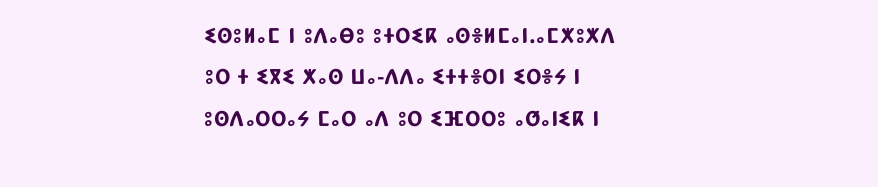ⵉⵙⵓⵍⴰⵎ ⵏ ⵓⴷⴰⴱⵓ ⵓⵜⵔⵉⴽ ⴰⵙⴻⵍⵎⴰⵏ.ⴰⵎⵅⵓⵅⴷ ⵓⵔ ⵜ ⵉⴳⵉ ⵅⴰⵙ ⵡⴰ-ⴷⴷⴰ ⵉⵜⵜⴻⵔⵏ ⵉⵔⴻⵢ ⵏ ⵓⵙⴷⴰⵔⵔⴰⵢ ⵎⴰⵔ ⴰⴷ ⵓⵔ ⵉⴼⵔⵔⵓ ⴰⵚⴰⵏⵉⴽ ⵏ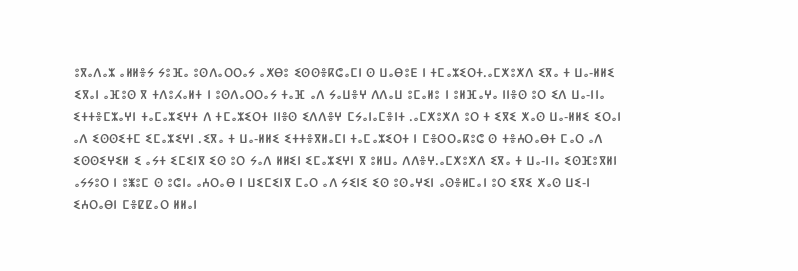ⵓⴳⴰⴷⴰⵣ ⴰⵍⵍⴻⵢ ⵢⵓⴼⴰ ⵓⵙⴷⴰⵔⵔⴰⵢ ⴰⵅⴱⵓ ⵉⵙⵙⴻⴽⵛⴰⵎⵏ ⵙ ⵡⴰⴱⵓⴹ ⵏ ⵜⵎⴰⵣⵉⵔⵜ.ⴰⵎⵅⵓⵅⴷ ⵉⴳⴰ ⵜ ⵡⴰ-ⵍⵍⵉ ⵉⴳⴰⵏ ⴰⴼⵓⵙ ⴳ ⵜⴷⵓⵃⴰⵍⵜ ⵏ ⵓⵙⴷⴰⵔⵔⴰⵢ ⵜⴰⴼ ⴰⴷ ⵢⴰⵡⴻⵖ ⴷⴷⴰⵡ ⵓⵎⴰⵍⵓ ⵏ ⵓⵍⴼⴰⵖⴰ ⵏⵏⴻⵙ ⵓⵔ ⵉⴷ ⵡⴰ-ⵏⵏⴰ ⵉⵜⵜⴻⵎⵣⴰⵖⵏ ⵜⴰⵎⴰⵣⵉⵖⵜ ⴷ ⵜⵎⴰⵣⵉⵔⵜ ⵏⵏⴻⵙ ⵉⴷⴷⴻⵖ ⵎⵢⴰⵏⴰⵎⴻⵏⵜ .ⴰⵎⵅⵓⵅⴷ ⵓⵔ ⵜ ⵉⴳⵉ ⵅⴰⵙ ⵡⴰ-ⵍⵍⵉ ⵉⵔⴰⵏ ⴰⴷ ⵉⵙⵙⵉⵜⵎ ⵉⵎⴰⵣⵉⵖⵏ .ⵉⴳⴰ ⵜ ⵡⴰ-ⵍⵍⵉ ⵉⵜⵜⴻⴳⵍⴰⵎⵏ ⵜⴰⵎⴰⵣⵉⵔⵜ ⵏ ⵎⴻⵔⵔⴰⴽⵓⵛ ⵙ ⵜⴻⵄⵔⴰⴱⵜ ⵎⴰⵔ ⴰⴷ ⵉⵙⵙⵉⵖⵉⵍ ⵉ ⴰⵢⵜ ⵉⵎⵉⵏⴳ ⵉⵙ ⵓⵔ ⵢⴰⴷ ⵍⵍⵉⵏ ⵉⵎⴰⵣⵉⵖⵏ ⴳ ⵓⵍⵡⴰ ⴷⴷⴻⵖ.ⴰⵎⵅⵓⵅⴷ ⵉⴳⴰ ⵜ ⵡⴰ-ⵏⵏⴰ ⵉⵙⴼⵓⴳⵍⵏ ⴰⵢⵢⵓⵔ ⵏ ⵓⵥⵓⵎ ⵙ ⵓⵛⵏⴰ ⴰⵄⵔⴰⴱ ⵏ ⵡⵉⵎⵉⵏⴳ ⵎⴰⵔ ⴰⴷ ⵢⵉⵏⵉ ⵉⵙ ⵓⵙⴰⵖⵉⵏ ⴰⵙⴻⵍⵎⴰⵏ ⵓⵔ ⵉⴳⵉ ⵅⴰⵙ ⵡⵉ-ⵏ ⵉⵄⵔⴰⴱⵏ ⵎⴻⵇⵇⴰⵔ ⵍⵍⴰⵏ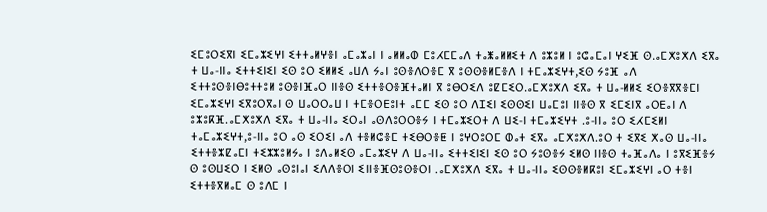ⵉⵎⵓⵔⵉⴳⵏ ⵉⵎⴰⵣⵉⵖⵏ ⵉⵜⵜⴰⵍⵖⴻⵏ ⴰⵎⴰⵣⴰⵏ ⵏ ⴰⵍⵍⴰⵀ ⵎⵓⵃⵎⵎⴰⴷ ⵜⴰⵥⴰⵍⵍⵉⵜ ⴷ ⵓⵣⵓⵍ ⵏ ⵓⵛⴰⵎⴰⵏ ⵖⵉⴼ ⵙ.ⴰⵎⵅⵓⵅⴷ ⵉⴳⴰ ⵜ ⵡⴰ-ⵏⵏⴰ ⵉⵜⵜⵉⵏⵉⵏ ⵉⵙ ⵓⵔ ⵉⵍⵍⵉ ⴰⵡⴷ ⵢⴰⵏ ⵓⵙⴻⴷⵔⴻⵎ ⴳ ⵓⵙⵙⴻⵍⵎⴻⴷ ⵏ ⵜⵎⴰⵣⵉⵖⵜ,ⵉⵙ ⵢⵓⴼ ⴰⴷ ⵉⵜⵜⵓⵙⴻⵏⴱⵓⵜⵜⵓⵍ ⵓⵙⴻⵏⴼⴰⵔ ⵏⵏⴻⵙ ⵉⵜⵜⴻⵔⴻⴼⵜⴰⵍⵏ ⴳ ⵓⴱⵔⵉⴷ ⵓⵇⵎⵉⵔ.ⴰⵎⵅⵓⵅⴷ ⵉⴳⴰ ⵜ ⵡⴰ-ⵍⵍⵉ ⵉⵔⴻⴳⴳⴻⵎⵏ ⵉⵎⴰⵣⵉⵖⵏ ⵉⴳⵓⵔⴳⴰⵏ ⵙ ⵡⴰⵔⵔⴰⵡ ⵏ ⵜⵎⴻⵔⴹⵓⵏⵜ ⴰⵎⵎ ⵉⵙ ⵓⵔ ⴷⵊⵉⵏ ⵉⵙⵙⵉⵏ ⵡⴰⵎⵓⵏ ⵏⵏⴻⵙ ⴳ ⵉⵎⵉⵏⴳ ⴰⵔⴹⴰⵏ ⴷ ⵓⵣⵓⴽⴼ.ⴰⵎⵅⵓⵅⴷ ⵉⴳⴰ ⵜ ⵡⴰ-ⵏⵏⴰ ⵉⵔⴰⵏ ⴰⵙⴷⵓⵔⵔⴻⵢ ⵏ ⵜⵎⴰⵣⵉⵔⵜ ⴷ ⵡⵉ-ⵏ ⵜⵎⴰⵣⵉⵖⵜ .ⵓ-ⵏⵏⴰ ⵓⵔ ⵉⵃⵎⵉⵍⵏ ⵜⴰⵎⴰⵣⵉⵖⵜ,ⵓ-ⵏⵏⴰ ⵓⵔ ⴰⵙ ⵉⵔⵉⵏ ⴰⴷ ⵜⴻⵍⵛⴻⵎ ⵜⵉⴱⵔⴻⵟ ⵏ ⵓⵖⵔⵓⵔⵎ ⵀⴰⵜ ⵉⴳⴰ ⴰⵎⵅⵓⵅⴷ.ⵓⵔ ⵜ ⵉⴳⵉ ⵅⴰⵙ ⵡⴰ-ⵏⵏⴰ ⵉⵜⵜⴻⵣⵇⴰⵎⵏ ⵜⵉⵣⵣⵓⵍⵢⴰ ⵏ ⵓⴷⴰⵍⵉⵙ ⴰⵎⴰⵣⵉⵖ ⴷ ⵡⴰ-ⵏⵏⴰ ⵉⵜⵜⵉⵏⵉⵏ ⵉⵙ ⵓⵔ ⵢⵓⵙⴻⵢ ⵉⵍⵙ ⵏⵏⴻⵙ ⵜⴰⴼⴰⴷⴰ ⵏ ⵓⴳⵉⴼⴻⵢ ⵙ ⵓⵙⵡⵉⵔ ⵏ ⵉⵍⵙ ⴰⵙⵓⵏⴰⵏ ⵉⴷⴷⴻⵔⵏ ⵉⵏⵏⴻⴼⵙⵓⵙⴻⵔⵏ .ⴰⵎⵅⵓⵅⴷ ⵉⴳⴰ ⵜ ⵡⴰ-ⵏⵏⴰ ⵉⵙⵙⴻⵍⴽⵓⵏ ⵉⵎⴰⵣⵉⵖⵏ ⴰⵔ ⵜⴻⵏ ⵉⵜⵜⴻⴳⵍⴰⵎ ⵙ ⵓⴷⵎ ⵏ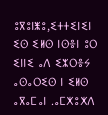ⵓⴳⵓⵏⵥⵓ,ⵉⵜⵜⵉⵏⵉⵏ ⵉⵙ ⵉⵍⵙ ⵏⵙⴻⵏ ⵓⵔ ⵉⵏⵏⵉ ⴰⴷ ⵉⵣⵔⴻⵢ ⴰⵙⴰⵔⵉⵙ ⵏ ⵉⵍⵙ ⴰⴳⴰⵎⴰⵏ .ⴰⵎⵅⵓⵅⴷ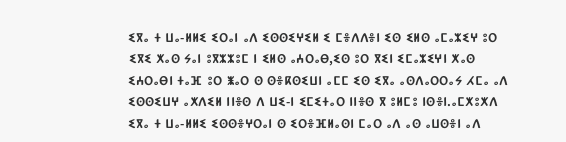ⵉⴳⴰ ⵜ ⵡⴰ-ⵍⵍⵉ ⵉⵔⴰⵏ ⴰⴷ ⵉⵙⵙⵉⵖⵉⵍ ⵉ ⵎⴻⴷⴷⴻⵏ ⵉⵙ ⵉⵍⵙ ⴰⵎⴰⵣⵉⵖ ⵓⵔ ⵉⴳⵉ ⵅⴰⵙ ⵢⴰⵏ ⵓⴳⵣⵣⵓⵎ ⵏ ⵉⵍⵙ ⴰⵄⵔⴰⴱ,ⵉⵙ ⵓⵔ ⴳⵉⵏ ⵉⵎⴰⵣⵉⵖⵏ ⵅⴰⵙ ⵉⵄⵔⴰⴱⵏ ⵜⴰⴼ ⵓⵔ ⵥⴰⵔ ⵙ ⵙⴻⴽⵙⵉⵡⵏ ⴰⵎⵎ ⵉⵙ ⵉⴳⴰ ⴰⵙⴷⴰⵔⵔⴰⵢ ⵃⵎⴰ ⴰⴷ ⵉⵙⵙⵉⵡⵖ ⴰⵅⴷⵉⵍ ⵏⵏⴻⵙ ⴷ ⵡⵉ-ⵏ ⵉⵎⵉⵜⴰⵔ ⵏⵏⴻⵙ ⴳ ⵓⵍⵎⵓ ⵏⵙⴻⵏ.ⴰⵎⵅⵓⵅⴷ ⵉⴳⴰ ⵜ ⵡⴰ-ⵍⵍⵉ ⵉⵙⵙⴻⵖⵔⴰⵏ ⵙ ⵉⵔⴻⴼⵍⴰⵙⵏ ⵎⴰⵔ ⴰⴷ ⴰⵙ ⴰⵡⵙⴻⵏ ⴰⴷ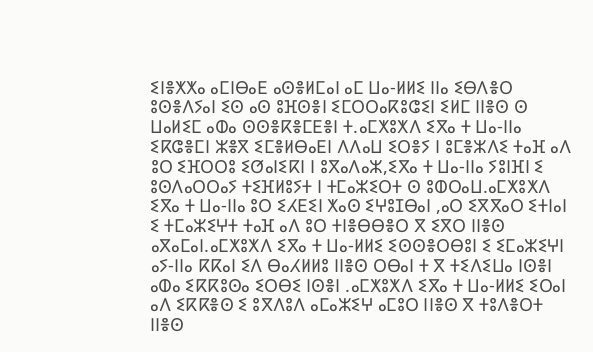ⵉⵏⴻⵅⵅⴰ ⴰⵎⵏⴱⴰⴹ ⴰⵙⴻⵍⵎⴰⵏ ⴰⵎ ⵡⴰ-ⵍⵍⵉ ⵏⵏⴰ ⵉⴱⴷⴻⵔ ⵓⵙⴻⴷⵢⴰⵏ ⵉⵙ ⴰⵙ ⵓⴼⵙⴻⵏ ⵉⵎⵔⵔⴰⴽⵓⵛⵉⵏ ⵉⵍⵎ ⵏⵏⴻⵙ ⵙ ⵡⴰⵍⵉⵎ ⴰⵀⴰ ⵙⵙⴻⴽⴻⵎⴹⴻⵏ ⵜ.ⴰⵎⵅⵓⵅⴷ ⵉⴳⴰ ⵜ ⵡⴰ-ⵏⵏⴰ ⵉⴽⵛⴻⵎⵏ ⵣⴻⴳ ⵉⵎⴻⵍⴱⴰⴹⵏ ⴷⴷⴰⵡ ⵉⵔⴻⵢ ⵏ ⵓⵎⴻⵣⴷⵉ ⵜⴰⴼ ⴰⴷ ⵓⵔ ⵉⴼⵔⵔⵓ ⵉⵚⴰⵏⵉⴽⵏ ⵏ ⵓⴳⴰⴷⴰⵣ,ⵉⴳⴰ ⵜ ⵡⴰ-ⵏⵏⴰ ⵢⵓⵏⴼⵏ ⵉ ⵓⵙⴷⴰⵔⵔⴰⵢ ⵜⵉⴼⵍⵓⵢⵜ ⵏ ⵜⵎⴰⵣⵉⵔⵜ ⵙ ⵓⵀⵔⴰⵡ.ⴰⵎⵅⵓⵅⴷ ⵉⴳⴰ ⵜ ⵡⴰ-ⵏⵏⴰ ⵓⵔ ⵉⵃⴹⵉⵏ ⵅⴰⵙ ⵉⵖⵓⵊⴱⴰⵏ ,ⴰⵔ ⵉⴳⴳⴰⵔ ⵉⵜⵏⴰⵏ ⵉ ⵜⵎⴰⵣⵉⵖⵜ ⵜⴰⴼ ⴰⴷ ⵓⵔ ⵜⵏⴻⴱⴱⴻⵔ ⴳ ⵉⴳⵔ ⵏⵏⴻⵙ ⴰⴳⴰⵎⴰⵏ.ⴰⵎⵅⵓⵅⴷ ⵉⴳⴰ ⵜ ⵡⴰ-ⵍⵍⵉ ⵉⵙⵙⴻⵔⴱⵓⵏ ⵉ ⵉⵎⴰⵣⵉⵖⵏ ⴰⵢ-ⵏⵏⴰ ⴽⴽⴰⵏ ⵉⴷ ⴱⴰⵃⵍⵍⵓ ⵏⵏⴻⵙ ⵔⴱⴰⵏ ⵜ ⴳ ⵜⵉⴷⵉⵡⴰ ⵏⵙⴻⵏ ⴰⵀⴰ ⵉⴽⴽⵓⵙⴰ ⵉⵔⴱⵉ ⵏⵙⴻⵏ .ⴰⵎⵅⵓⵅⴷ ⵉⴳⴰ ⵜ ⵡⴰ-ⵍⵍⵉ ⵉⵔⴰⵏ ⴰⴷ ⵉⴽⴽⴻⵙ ⵉ ⵓⴳⴷⵓⴷ ⴰⵎⴰⵣⵉⵖ ⴰⵎⵓⵔ ⵏⵏⴻⵙ ⴳ ⵜⵓⴷⴻⵔⵜ ⵏⵏⴻⵙ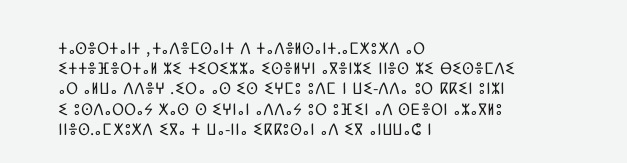ⵜⴰⵙⴻⵔⵜⴰⵏⵜ ,ⵜⴰⴷⴻⵎⵙⴰⵏⵜ ⴷ ⵜⴰⴷⴻⵍⵙⴰⵏⵜ.ⴰⵎⵅⵓⵅⴷ ⴰⵔ ⵉⵜⵜⴻⴼⴻⵔⵜⴰⵍ ⵣⵉ ⵜⵉⵔⵉⵣⵣⴰ ⵉⵙⴻⵍⵖⵏ ⴰⴳⴻⵏⵣⵉ ⵏⵏⴻⵙ ⵣⵉ ⴱⵉⵙⴻⵎⴷⵉ ⴰⵔ ⴰⵍⵡⴰ ⴷⴷⴻⵖ .ⵉⵔⴰ ⴰⵙ ⵉⵙ ⵉⵖⵎⵓ ⵓⴷⵎ ⵏ ⵡⵉ-ⴷⴷⴰ ⵓⵔ ⴽⴽⵉⵏ ⵓⵏⵣⵏ ⵉ ⵓⵙⴷⴰⵔⵔⴰⵢ ⵅⴰⵙ ⵙ ⵉⵖⵏⴰⵏ ⴰⴷⴷⴰⵢ ⵓⵔ ⵓⴼⵉⵏ ⴰⴷ ⵙⴹⴻⵔⵏ ⴰⵣⴰⴳⵍⵓ ⵏⵏⴻⵙ.ⴰⵎⵅⵓⵅⴷ ⵉⴳⴰ ⵜ ⵡⴰ-ⵏⵏⴰ ⵉⴽⴽⵓⵙⴰⵏ ⴰⴷ ⵉⴳ ⴰⵏⵡⵡⴰⵛ ⵏ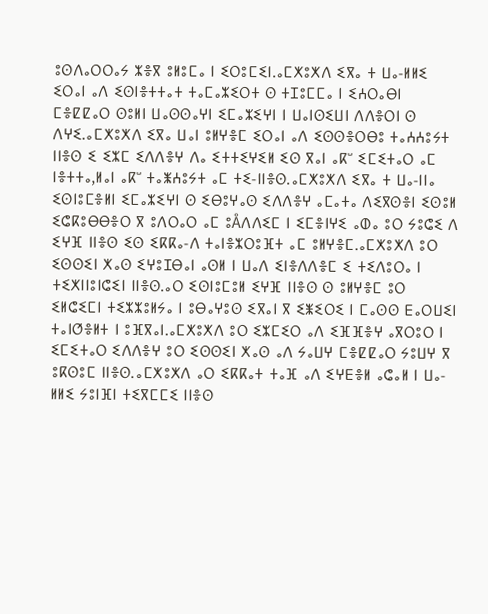ⵓⵙⴷⴰⵔⵔⴰⵢ ⵣⴻⴳ ⵓⵍⵓⵎⴰ ⵏ ⵉⵔⵓⵎⵉⵏ.ⴰⵎⵅⵓⵅⴷ ⵉⴳⴰ ⵜ ⵡⴰ-ⵍⵍⵉ ⵉⵔⴰⵏ ⴰⴷ ⵉⵙⵏⴻⵜⵜⴰⵜ ⵜⴰⵎⴰⵣⵉⵔⵜ ⵙ ⵜⵊⵓⵎⵎⴰ ⵏ ⵉⵄⵔⴰⴱⵏ ⵎⴻⵇⵇⴰⵔ ⵙⵓⵍⵏ ⵡⴰⵙⵙⴰⵖⵏ ⵉⵎⴰⵣⵉⵖⵏ ⵏ ⵡⴰⵏⵙⵉⵡⵏ ⴷⴷⴻⵔⵏ ⵙ ⴷⵖⵉ.ⴰⵎⵅⵓⵅⴷ ⵉⴳⴰ ⵡⴰⵏ ⵓⵍⵖⴻⵎ ⵉⵔⴰⵏ ⴰⴷ ⵉⵙⵙⴻⵔⴱⵓ ⵜⴰⵄⵄⵓⵢⵜ ⵏⵏⴻⵙ ⵉ ⵉⵣⵎ ⵉⴷⴷⴻⵖ ⴷⴰ ⵉⵜⵜⵉⵖⵉⵍ ⵉⵙ ⴳⴰⵏ ⴰⴽⵯ ⵉⵎⵉⵜⴰⵔ ⴰⵎ ⵏⴻⵜⵜⴰ,ⵍⴰⵏ ⴰⴽⵯ ⵜⴰⵥⵄⵓⵢⵜ ⴰⵎ ⵜⵉ-ⵏⵏⴻⵙ.ⴰⵎⵅⵓⵅⴷ ⵉⴳⴰ ⵜ ⵡⴰ-ⵏⵏⴰ ⵉⵙⵏⵓⵎⴻⵍⵏ ⵉⵎⴰⵣⵉⵖⵏ ⵙ ⵉⴱⵓⵖⴰⵙ ⵉⴷⴷⴻⵖ ⴰⵎⴰⵜⴰ ⴷⵉⴳⵙⴻⵏ ⵉⵙⵓⵍ ⵉⵛⴽⵓⴱⴱⴻⵔ ⴳ ⵓⴷⵔⴰⵔ ⴰⵎ ⵓÅⴷⴷⵉⵎ ⵏ ⵉⵎⴻⵏⵖⵉ ⴰⵀⴰ ⵓⵔ ⵢⵓⵛⵉ ⴷ ⵉⵖⴼ ⵏⵏⴻⵙ ⵉⵙ ⵉⴽⴽⴰ-ⴷ ⵜⴰⵏⴻⵣⵔⵓⴼⵜ ⴰⵎ ⵓⵍⵖⴻⵎ.ⴰⵎⵅⵓⵅⴷ ⵓⵔ ⵉⵙⵙⵉⵏ ⵅⴰⵙ ⵉⵖⵓⵊⴱⴰⵏ ⴰⵙⵍ ⵏ ⵡⴰⴷ ⵉⵏⴻⴷⴷⴻⵎ ⵉ ⵜⵉⴷⵓⵔⴰ ⵏ ⵜⵉⵅⵏⵏⵓⵏⵛⵉⵏ ⵏⵏⴻⵙ.ⴰⵔ ⵉⵙⵏⵓⵎⵓⵍ ⵉⵖⴼ ⵏⵏⴻⵙ ⵙ ⵓⵍⵖⴻⵎ ⵓⵔ ⵉⵍⵛⵉⵎⵏ ⵜⵉⵣⵣⵓⵍⵢⴰ ⵏ ⵓⴱⴰⵖⵓⵙ ⵉⴳⴰⵏ ⴳ ⵉⵥⵉⵔⵉ ⵏ ⵎⴰⵙⵙ ⴹⴰⵔⵡⵉⵏ ⵜⴰⵏⵚⴻⵍⵜ ⵏ ⵓⴼⴳⴰⵏ.ⴰⵎⵅⵓⵅⴷ ⵓⵔ ⵉⵣⵎⵉⵔ ⴰⴷ ⵉⴼⴼⴻⵖ ⴰⴳⵔⵓⵔ ⵏ ⵉⵎⵉⵜⴰⵔ ⵉⴷⴷⴻⵖ ⵓⵔ ⵉⵙⵙⵉⵏ ⵅⴰⵙ ⴰⴷ ⵢⴰⵡⵖ ⵎⴻⵇⵇⴰⵔ ⵢⵓⵡⵖ ⴳ ⵓⴽⵙⵓⵎ ⵏⵏⴻⵙ.ⴰⵎⵅⵓⵅⴷ ⴰⵔ ⵉⴽⴽⴰⵜ ⵜⴰⴼ ⴰⴷ ⵉⵖⴹⴻⵍ ⴰⵛⴰⵍ ⵏ ⵡⴰ-ⵍⵍⵉ ⵢⵓⵏⴼⵏ ⵜⵉⴳⵎⵎⵉ ⵏⵏⴻⵙ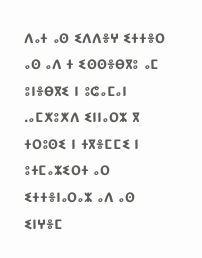ⴷⴰⵜ ⴰⵙ ⵉⴷⴷⴻⵖ ⵉⵜⵜⴻⵔ ⴰⵙ ⴰⴷ ⵜ ⵉⵙⵙⴻⴱⴳⵓ ⴰⵎ ⵓⵏⴻⴱⴳⵉ ⵏ ⵓⵛⴰⵎⴰⵏ .ⴰⵎⵅⵓⵅⴷ ⵉⵏⵏⴰⵔⵣ ⴳ ⵜⵔⵓⵙⵉ ⵏ ⵜⴳⴻⵎⵎⵉ ⵏ ⵓⵜⵎⴰⵣⵉⵔⵜ ⴰⵔ ⵉⵜⵜⴻⵏⴰⵔⴰⵣ ⴰⴷ ⴰⵙ ⵉⵏⵖⴻⵎ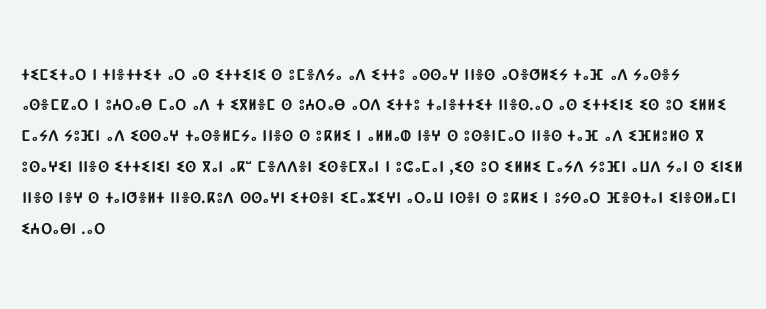ⵜⵉⵎⵉⵜⴰⵔ ⵏ ⵜⵏⴻⵜⵜⵉⵜ ⴰⵔ ⴰⵙ ⵉⵜⵜⵉⵏⵉ ⵙ ⵓⵎⴻⴷⵢⴰ ⴰⴷ ⵉⵜⵜⵓ ⴰⵙⵙⴰⵖ ⵏⵏⴻⵙ ⴰⵔⴻⵚⵍⵉⵢ ⵜⴰⴼ ⴰⴷ ⵢⴰⵙⴻⵢ ⴰⵙⴻⵎⵇⴰⵔ ⵏ ⵓⵄⵔⴰⴱ ⵎⴰⵔ ⴰⴷ ⵜ ⵉⴳⵍⴻⵎ ⵙ ⵓⵄⵔⴰⴱ ⴰⵔⴷ ⵉⵜⵜⵓ ⵜⴰⵏⴻⵜⵜⵉⵜ ⵏⵏⴻⵙ.ⴰⵔ ⴰⵙ ⵉⵜⵜⵉⵏⵉ ⵉⵙ ⵓⵔ ⵉⵍⵍⵉ ⵎⴰⵢⴷ ⵢⵓⴼⵏ ⴰⴷ ⵉⵙⵙⴰⵖ ⵜⴰⵙⴻⵍⵎⵢⴰ ⵏⵏⴻⵙ ⵙ ⵓⴽⵍⵉ ⵏ ⴰⵍⵍⴰⵀ ⵏⴻⵖ ⵙ ⵓⵙⴻⵏⵎⴰⵔ ⵏⵏⴻⵙ ⵜⴰⴼ ⴰⴷ ⵉⴼⵍⵓⵍⵙ ⴳ ⵓⵙⴰⵖⵉⵏ ⵏⵏⴻⵙ ⵉⵜⵜⵉⵏⵉⵏ ⵉⵙ ⴳⴰⵏ ⴰⴽⵯ ⵎⴻⴷⴷⴻⵏ ⵉⵙⴻⵎⴳⴰⵏ ⵏ ⵓⵛⴰⵎⴰⵏ ,ⵉⵙ ⵓⵔ ⵉⵍⵍⵉ ⵎⴰⵢⴷ ⵢⵓⴼⵏ ⴰⵡⴷ ⵢⴰⵏ ⵙ ⵉⵏⵉⵍ ⵏⵏⴻⵙ ⵏⴻⵖ ⵙ ⵜⴰⵏⵚⴻⵍⵜ ⵏⵏⴻⵙ.ⴽⵓⴷ ⵙⵙⴰⵖⵏ ⵉⵜⵙⴻⵏ ⵉⵎⴰⵣⵉⵖⵏ ⴰⵔⴰⵡ ⵏⵙⴻⵏ ⵙ ⵓⴽⵍⵉ ⵏ ⵓⵢⵙⴰⵔ ⴼⴻⵙⵜⴰⵏ ⵉⵏⴻⵙⵍⴰⵎⵏ ⵉⵄⵔⴰⴱⵏ .ⴰⵔ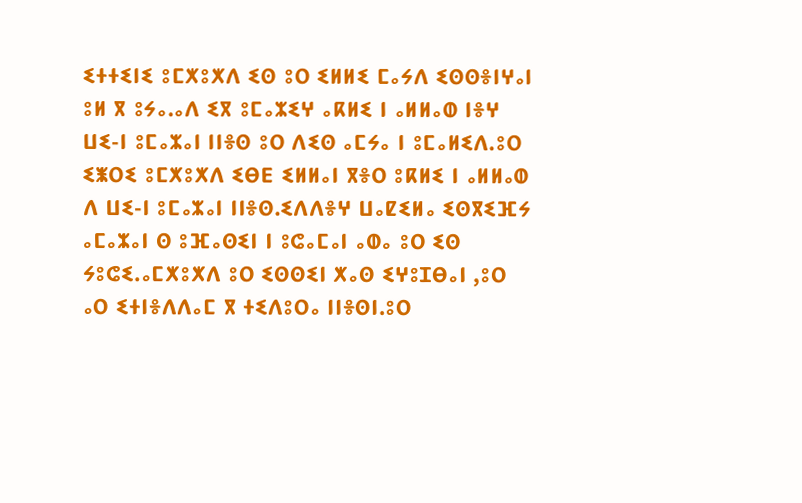ⵉⵜⵜⵉⵏⵉ ⵓⵎⵅⵓⵅⴷ ⵉⵙ ⵓⵔ ⵉⵍⵍⵉ ⵎⴰⵢⴷ ⵉⵙⵙⴻⵏⵖⴰⵏ ⵓⵍ ⴳ ⵓⵢⴰ.ⴰⴷ ⵉⴳ ⵓⵎⴰⵣⵉⵖ ⴰⴽⵍⵉ ⵏ ⴰⵍⵍⴰⵀ ⵏⴻⵖ ⵡⵉ-ⵏ ⵓⵎⴰⵣⴰⵏ ⵏⵏⴻⵙ ⵓⵔ ⴷⵉⵙ ⴰⵎⵢⴰ ⵏ ⵓⵎⴰⵍⵉⴷ.ⵓⵔ ⵉⵥⵔⵉ ⵓⵎⵅⵓⵅⴷ ⵉⴱⴹ ⵉⵍⵍⴰⵏ ⴳⴻⵔ ⵓⴽⵍⵉ ⵏ ⴰⵍⵍⴰⵀ ⴷ ⵡⵉ-ⵏ ⵓⵎⴰⵣⴰⵏ ⵏⵏⴻⵙ.ⵉⴷⴷⴻⵖ ⵡⴰⵇⵉⵍⴰ ⵉⵙⴳⵉⴼⵢ ⴰⵎⴰⵣⴰⵏ ⵙ ⵓⴼⴰⵙⵉⵏ ⵏ ⵓⵛⴰⵎⴰⵏ ⴰⵀⴰ ⵓⵔ ⵉⵙ ⵢⵓⵛⵉ.ⴰⵎⵅⵓⵅⴷ ⵓⵔ ⵉⵙⵙⵉⵏ ⵅⴰⵙ ⵉⵖⵓⵊⴱⴰⵏ ,ⵓⵔ ⴰⵔ ⵉⵜⵏⴻⴷⴷⴰⵎ ⴳ ⵜⵉⴷⵓⵔⴰ ⵏⵏⴻⵙⵏ.ⵓⵔ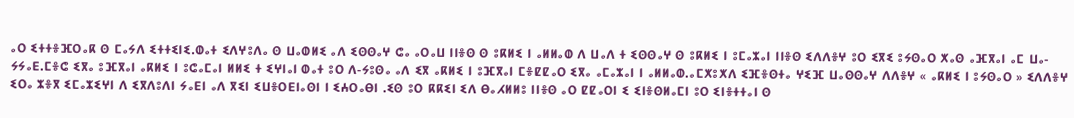ⴰⵔ ⵉⵜⵜⴻⴼⵔⴰⴽ ⵙ ⵎⴰⵢⴷ ⵉⵜⵜⵉⵏⵉ.ⵀⴰⵜ ⵉⴷⵖⵓⴷⴰ ⵙ ⵡⴰⵀⵍⵉ ⴰⴷ ⵉⵙⵙⴰⵖ ⵛⴰ ⴰⵔⴰⵡ ⵏⵏⴻⵙ ⵙ ⵓⴽⵍⵉ ⵏ ⴰⵍⵍⴰⵀ ⴷ ⵡⴰⴷ ⵜ ⵉⵙⵙⴰⵖ ⵙ ⵓⴽⵍⵉ ⵏ ⵓⵎⴰⵣⴰⵏ ⵏⵏⴻⵙ ⵉⴷⴷⴻⵖ ⵓⵔ ⵉⴳⵉ ⵓⵢⵙⴰⵔ ⵅⴰⵙ ⴰⴼⴳⴰⵏ ⴰⵎ ⵡⴰ-ⵢⵢⴰⴹ.ⵎⴻⵛ ⵉⴳⴰ ⵓⴼⴳⴰⵏ ⴰⴽⵍⵉ ⵏ ⵓⵛⴰⵎⴰⵏ ⵍⵍⵉ ⵜ ⵉⵖⵏⴰⵏ ⵀⴰⵜ ⵓⵔ ⴷ-ⵢⵓⵙⴰ ⴰⴷ ⵉⴳ ⴰⴽⵍⵉ ⵏ ⵓⴼⴳⴰⵏ ⵎⴻⵇⵇⴰⵔ ⵉⴳⴰ ⴰⵎⴰⵣⴰⵏ ⵏ ⴰⵍⵍⴰⵀ.ⴰⵎⵅⵓⵅⴷ ⵉⴼⴻⵙⵜⴰ ⵖⵉⴼ ⵡⴰⵙⵙⴰⵖ ⴷⴷⴻⵖ « ⴰⴽⵍⵉ ⵏ ⵓⵢⵙⴰⵔ » ⵉⴷⴷⴻⵖ ⵉⵔⴰ ⵣⴻⴳ ⵉⵎⴰⵣⵉⵖⵏ ⴷ ⵉⴳⴷⵓⴷⵏ ⵢⴰⴹⵏ ⴰⴷ ⴳⵉⵏ ⵉⵡⴻⵔⴹⵏⴰⵙⵏ ⵏ ⵉⵄⵔⴰⴱⵏ .ⵉⵙ ⵓⵔ ⴽⴽⵉⵏ ⵉⴷ ⴱⴰⵃⵍⵍⵓ ⵏⵏⴻⵙ ⴰⵔ ⵇⵇⴰⵔⵏ ⵉ ⵉⵏⴻⵙⵍⴰⵎⵏ ⵓⵔ ⵉⵏⴻⵜⵜⴰⵏ ⵙ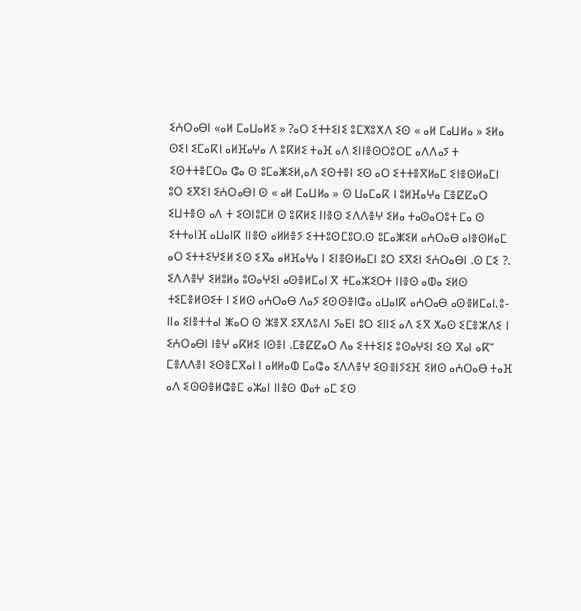ⵉⵄⵔⴰⴱⵏ «ⴰⵍ ⵎⴰⵡⴰⵍⵉ » ?ⴰⵔ ⵉⵜⵜⵉⵏⵉ ⵓⵎⵅⵓⵅⴷ ⵉⵙ « ⴰⵍ ⵎⴰⵡⵍⴰ » ⵉⵍⴰ ⵙⵉⵏ ⵉⵎⴰⴽⵏ ⴰⵍⴼⴰⵖⴰ ⴷ ⵓⴽⵍⵉ ⵜⴰⴼ ⴰⴷ ⵉⵏⵏⴻⵙⵔⵓⵔⵎ ⴰⴷⴷⴰⵢ ⵜ ⵉⵙⵜⵜⴻⵎⵔⴰ ⵛⴰ ⵙ ⵓⵎⴰⵥⵉⵍ,ⴰⴷ ⵉⵙⵜⴻⵏ ⵉⵙ ⴰⵔ ⵉⵜⵜⴻⴳⵍⴰⵎ ⵉⵏⴻⵙⵍⴰⵎⵏ ⵓⵔ ⵉⴳⵉⵏ ⵉⵄⵔⴰⴱⵏ ⵙ « ⴰⵍ ⵎⴰⵡⵍⴰ » ⵙ ⵡⴰⵎⴰⴽ ⵏ ⵓⵍⴼⴰⵖⴰ ⵎⴻⵇⵇⴰⵔ ⵉⵡⵜⴻⵙ ⴰⴷ ⵜ ⵉⵙⵏⵓⵎⵍ ⵙ ⵓⴽⵍⵉ ⵏⵏⴻⵙ ⵉⴷⴷⴻⵖ ⵉⵍⴰ ⵜⴰⵙⴰⵔⵓⵜ ⵎⴰ ⵙ ⵉⵜⵜⴰⵏⴼ ⴰⵡⴰⵏⴽ ⵏⵏⴻⵙ ⴰⵍⵍⴻⵢ ⵉⵜⵜⵓⵙⵎⵓⵔ.ⵙ ⵓⵎⴰⵥⵉⵍ ⴰⵄⵔⴰⴱ ⴰⵏⴻⵙⵍⴰⵎ ⴰⵔ ⵉⵜⵜⵉⵖⵉⵍ ⵉⵙ ⵉⴳⴰ ⴰⵍⴼⴰⵖⴰ ⵏ ⵉⵏⴻⵙⵍⴰⵎⵏ ⵓⵔ ⵉⴳⵉⵏ ⵉⵄⵔⴰⴱⵏ .ⵙ ⵎⵉ ?. ⵉⴷⴷⴻⵖ ⵉⵍⵓⵍⴰ ⵓⵙⴰⵖⵉⵏ ⴰⵙⴻⵍⵎⴰⵏ ⴳ ⵜⵎⴰⵣⵉⵔⵜ ⵏⵏⴻⵙ ⴰⵀⴰ ⵉⵍⵙ ⵜⵉⵎⴻⵍⵙⵉⵜ ⵏ ⵉⵍⵙ ⴰⵄⵔⴰⴱ ⴷⴰⵢ ⵉⵙⵙⴻⵏⵛⴰ ⴰⵡⴰⵏⴽ ⴰⵄⵔⴰⴱ ⴰⵙⴻⵍⵎⴰⵏ.ⵓ-ⵏⵏⴰ ⵉⵏⴻⵜⵜⴰⵏ ⵥⴰⵔ ⵙ ⵣⴻⴳ ⵉⴳⴷⵓⴷⵏ ⵢⴰⴹⵏ ⵓⵔ ⵉⵏⵏⵉ ⴰⴷ ⵉⴳ ⵅⴰⵙ ⵉⵎⴻⵣⴷⵉ ⵏ ⵉⵄⵔⴰⴱⵏ ⵏⴻⵖ ⴰⴽⵍⵉ ⵏⵙⴻⵏ .ⵎⴻⵇⵇⴰⵔ ⴷⴰ ⵉⵜⵜⵉⵏⵉ ⵓⵙⴰⵖⵉⵏ ⵉⵙ ⴳⴰⵏ ⴰⴽⵯ ⵎⴻⴷⴷⴻⵏ ⵉⵙⴻⵎⴳⴰⵏ ⵏ ⴰⵍⵍⴰⵀ ⵎⴰⵛⴰ ⵉⴷⴷⴻⵖ ⵉⵙⴻⵏⵢⵉⴼ ⵉⵍⵙ ⴰⵄⵔⴰⴱ ⵜⴰⴼ ⴰⴷ ⵉⵙⵙⴻⵍⵛⴻⵎ ⴰⵣⴰⵏ ⵏⵏⴻⵙ ⵀⴰⵜ ⴰⵎ ⵉⵙ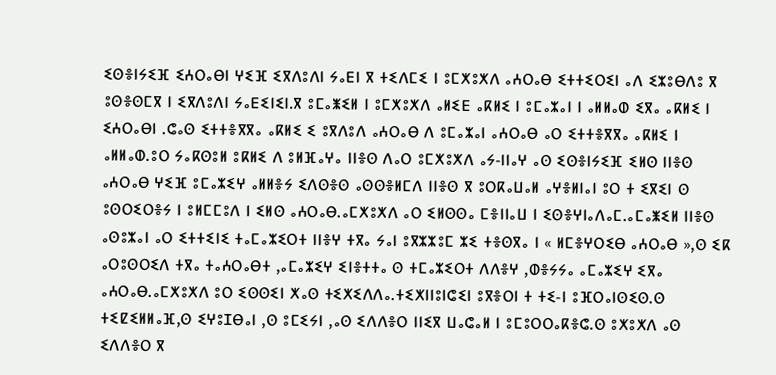ⵉⵙⴻⵏⵢⵉⴼ ⵉⵄⵔⴰⴱⵏ ⵖⵉⴼ ⵉⴳⴷⵓⴷⵏ ⵢⴰⴹⵏ ⴳ ⵜⵉⴷⵎⵉ ⵏ ⵓⵎⵅⵓⵅⴷ ⴰⵄⵔⴰⴱ ⵉⵜⵜⵉⵔⵉⵏ ⴰⴷ ⵉⵣⵓⴱⴷⵓ ⴳ ⵓⵙⴻⵙⵎⴳ ⵏ ⵉⴳⴷⵓⴷⵏ ⵢⴰⴹⵉⵏⵉⵏ.ⴳ ⵓⵎⴰⵥⵉⵍ ⵏ ⵓⵎⵅⵓⵅⴷ ⴰⵍⵉⴹ ⴰⴽⵍⵉ ⵏ ⵓⵎⴰⵣⴰⵏ ⵏ ⴰⵍⵍⴰⵀ ⵉⴳⴰ ⴰⴽⵍⵉ ⵏ ⵉⵄⵔⴰⴱⵏ .ⵛⴰⵙ ⵉⵜⵜⴻⴳⴳⴰ ⴰⴽⵍⵉ ⵉ ⵓⴳⴷⵓⴷ ⴰⵄⵔⴰⴱ ⴷ ⵓⵎⴰⵣⴰⵏ ⴰⵄⵔⴰⴱ ⴰⵔ ⵉⵜⵜⴻⴳⴳⴰ ⴰⴽⵍⵉ ⵏ ⴰⵍⵍⴰⵀ.ⵓⵔ ⵢⴰⴽⵙⵓⵍ ⵓⴽⵍⵉ ⴷ ⵓⵍⴼⴰⵖⴰ ⵏⵏⴻⵙ ⴷⴰⵔ ⵓⵎⵅⵓⵅⴷ ⴰⵢ-ⵏⵏⴰⵖ ⴰⵙ ⵉⵙⴻⵏⵢⵉⴼ ⵉⵍⵙ ⵏⵏⴻⵙ ⴰⵄⵔⴰⴱ ⵖⵉⴼ ⵓⵎⴰⵣⵉⵖ ⴰⵍⵍⴻⵢ ⵉⴷⵙⴻⵙ ⴰⵙⵙⴻⵍⵎⴷ ⵏⵏⴻⵙ ⴳ ⵓⵔⴽⴰⵡⴰⵍ ⴰⵖⴻⵍⵏⴰⵏ ⵓⵔ ⵜ ⵉⴳⵉⵏ ⵙ ⵓⵙⵔⵉⵔⴻⵢ ⵏ ⵓⵍⵎⵎⵓⴷ ⵏ ⵉⵍⵙ ⴰⵄⵔⴰⴱ.ⴰⵎⵅⵓⵅⴷ ⴰⵔ ⵉⵍⵙⵙⴰ ⵎⴻⵏⵏⴰⵡ ⵏ ⵉⵙⴻⵖⵏⴰⴷⴰⵎ.ⴰⵎⴰⵥⵉⵍ ⵏⵏⴻⵙ ⴰⵙⵓⵣⴰⵏ ⴰⵔ ⵉⵜⵜⵉⵏⵉ ⵜⴰⵎⴰⵣⵉⵔⵜ ⵏⵏⴻⵖ ⵜⴳⴰ ⵢⴰⵏ ⵓⴳⵣⵣⵓⵎ ⵣⵉ ⵜⴻⵙⴳⴰ ⵏ « ⵍⵎⴻⵖⵔⵉⴱ ⴰⵄⵔⴰⴱ »,ⵙ ⵉⴽ ⴰⵔⵓⵙⵔⵉⴷ ⵜⴳⴰ ⵜⴰⵄⵔⴰⴱⵜ ,ⴰⵎⴰⵣⵉⵖ ⵉⵏⴻⵜⵜⴰ ⵙ ⵜⵎⴰⵣⵉⵔⵜ ⴷⴷⴻⵖ ,ⵀⴻⵢⵢⴰ ⴰⵎⴰⵣⵉⵖ ⵉⴳⴰ ⴰⵄⵔⴰⴱ.ⴰⵎⵅⵓⵅⴷ ⵓⵔ ⵉⵙⵙⵉⵏ ⵅⴰⵙ ⵜⵉⵅⵉⴷⴷⴰ.ⵜⵉⵅⵏⵏⵓⵏⵛⵉⵏ ⵓⴳⴻⵔⵏ ⵜ ⵜⵉ-ⵏ ⵓⴼⵔⴰⵏⵙⵉⵙ.ⵙ ⵜⵉⵇⵉⵍⵍⴰⴼ,ⵙ ⵉⵖⵓⵊⴱⴰⵏ ,ⵙ ⵓⵎⵉⵢⵏ ,ⴰⵙ ⵉⴷⴷⴻⵔ ⵏⵏⵉⴳ ⵡⴰⵛⴰⵍ ⵏ ⵓⵎⵓⵔⵔⴰⴽⴻⵛ.ⵙ ⵓⵅⵓⵅⴷ ⴰⵙ ⵉⴷⴷⴻⵔ ⴳ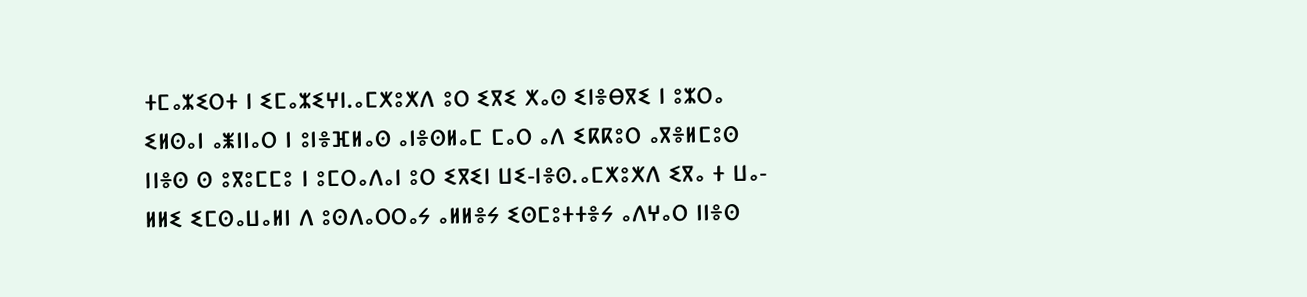ⵜⵎⴰⵣⵉⵔⵜ ⵏ ⵉⵎⴰⵣⵉⵖⵏ.ⴰⵎⵅⵓⵅⴷ ⵓⵔ ⵉⴳⵉ ⵅⴰⵙ ⵉⵏⴻⴱⴳⵉ ⵏ ⵓⵣⵔⴰ ⵉⵍⵙⴰⵏ ⴰⵥⵏⵏⴰⵔ ⵏ ⵓⵏⴻⴼⵍⴰⵙ ⴰⵏⴻⵙⵍⴰⵎ ⵎⴰⵔ ⴰⴷ ⵉⴽⴽⵓⵔ ⴰⴳⴻⵍⵎⵓⵙ ⵏⵏⴻⵙ ⵙ ⵓⴳⵓⵎⵎⵓ ⵏ ⵓⵎⵔⴰⴷⴰⵏ ⵓⵔ ⵉⴳⵉⵏ ⵡⵉ-ⵏⴻⵙ.ⴰⵎⵅⵓⵅⴷ ⵉⴳⴰ ⵜ ⵡⴰ-ⵍⵍⵉ ⵉⵎⵙⴰⵡⴰⵍⵏ ⴷ ⵓⵙⴷⴰⵔⵔⴰⵢ ⴰⵍⵍⴻⵢ ⵉⵙⵎⵓⵜⵜⴻⵢ ⴰⴷⵖⴰⵔ ⵏⵏⴻⵙ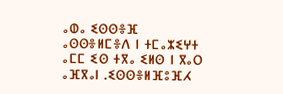ⴰⵀⴰ ⵉⵙⵙⴻⴼ ⴰⵙⵙⴻⵍⵎⴻⴷ ⵏ ⵜⵎⴰⵣⵉⵖⵜ ⴰⵎⵎ ⵉⵙ ⵜⴳⴰ ⵉⵍⵙ ⵏ ⴳⴰⵔ ⴰⴼⴳⴰⵏ .ⵉⵙⵙⴻⵍⴼⵓⴼⵃ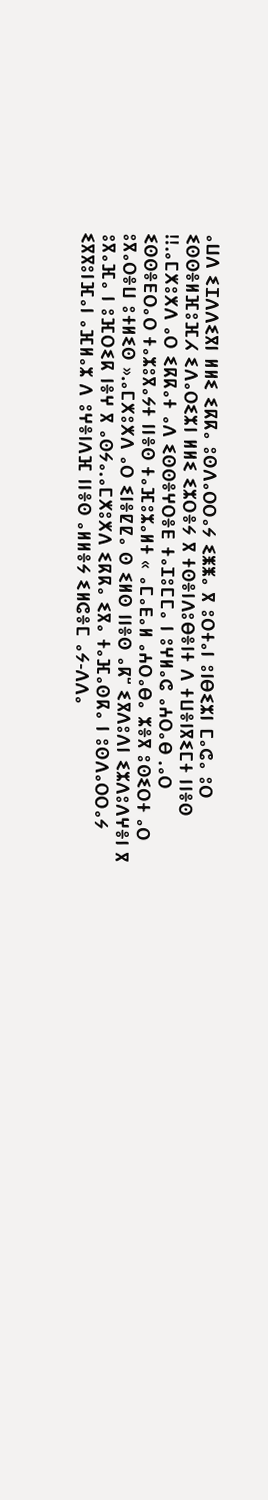ⴰⵡⴷ ⵉⵊⴷⴷⵉⴳⵏ ⵍⵍⵉ ⵉⴽⴽⴰ ⵓⵙⴷⴰⵔⵔⴰⵢ ⵉⵥⵥⴰ ⴳ ⵓⵔⵜⴰⵏ ⵓⵏⴱⵉⵣⵏ ⵎⴰⵛⴰ ⵓⵔ ⵉⵙⵙⴻⵍⴼⵓⴼⵃ ⵉⴷⴰⵔⵉⵣⵏ ⵍⵍⵉ ⵉⵣⵔⴻⵢ ⴳ ⵜⵙⴻⵏⴷⵓⴱⴻⵏⵜ ⴷ ⵜⵡⴻⵏⴳⵉⵎⵜ ⵏⵏⴻⵙ !!.ⴰⵎⵅⵓⵅⴷ ⴰⵔ ⵉⴽⴽⴰⵜ ⴰⴷ ⵉⵙⵙⴻⵖⵔⴻⴹ ⵜⴰⵊⵓⵎⵎⴰ ⵏ ⵓⵖⵍⴰⵛ ⴰⵄⵔⴰⴱ .ⴰⵔ ⵉⵙⵙⴻⴹⵔⴰⵔ ⵜⴰⵣⵓⴳⴰⵢⵜ ⵏⵏⴻⵙ ⵜⴰⴼⵓⵣⴰⵍⵜ « ⴰⵎⴰⴹⴰⵍ ⴰⵄⵔⴰⴱⴰ ⵣⴻⴳ ⵓⵙⵉⵔⵜ ⴰⵔ ⵓⴳⴰⵔⴻⵡ ⵓⵜⵍⵉⵙ ».ⴰⵎⵅⵓⵅⴷ ⴰⵔ ⵉⵏⴻⵇⵇⴰ ⵙ ⵉⵍⵙ ⵏⵏⴻⵙ ⴰⴽⵯ ⵉⴳⴷⵓⴷⵏ ⵉⵣⴷⵓⴷⵖⴻⵏ ⴳ ⵓⴳⴰⴼⴰ ⵏ ⵓⴼⵔⵉⴽ ⵏⴻⵖ ⴳ ⴰⵙⵢⴰ.ⴰⵎⵅⵓⵅⴷ ⵉⴽⴽⴰ ⵉⴳⴰ ⵜⴰⴼⴰⵙⴽⴰ ⵏ ⵓⵙⴷⴰⵔⵔⴰⵢ ⵉⴳⴳⵓⵏⴼⴰⵏ ⴰⴼⵍⴰⵣ ⴷ ⵓⵖⴻⵏⴷⴼ ⵏⵏⴻⵙ ⴰⵍⵍⴻⵢ ⵉⵍⵛⴻⵎ ⴰⵢ-ⴷⴷⴰ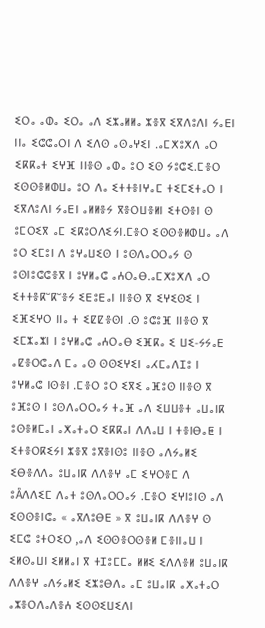ⵉⵔⴰ ⴰⵀⴰ ⵉⵔⴰ ⴰⴷ ⵉⵣⴰⵍⵍⴰ ⵣⴻⴳ ⵉⴳⴷⵓⴷⵏ ⵢⴰⴹⵏ ⵏⵏⴰ ⵉⵛⵛⴰⵔⵏ ⴷ ⵉⴷⵙ ⴰⵙⴰⵖⵉⵏ .ⴰⵎⵅⵓⵅⴷ ⴰⵔ ⵉⴽⴽⴰⵜ ⵉⵖⴼ ⵏⵏⴻⵙ ⴰⵀⴰ ⵓⵔ ⵉⵙ ⵢⵓⵛⵉ.ⵎⴻⵔ ⵉⵙⵙⴻⵍⵀⵡⴰ ⵓⵔ ⴷⴰ ⵉⵜⵜⴻⵏⵖⴰⵎ ⵜⵉⵎⵉⵜⴰⵔ ⵏ ⵉⴳⴷⵓⴷⵏ ⵢⴰⴹⵏ ⴰⵍⵍⴻⵢ ⴳⴻⵔⵡⴻⵍⵏ ⵉⵜⵙⴻⵏ ⵙ ⵓⵎⵔⵉⴳ ⴰⵎ ⵉⴽⵓⵔⴷⵉⵢⵏ.ⵎⴻⵔ ⵉⵙⵙⴻⵍⵀⵡⴰ ⴰⴷ ⵓⵔ ⵉⵎⵓⵏ ⴷ ⵓⵖⴰⵡⵉⵙ ⵏ ⵓⵙⴷⴰⵔⵔⴰⵢ ⵙ ⵓⵙⵏⵓⵛⵛⴻⴳ ⵏ ⵓⵖⵍⴰⵛ ⴰⵄⵔⴰⴱ.ⴰⵎⵅⵓⵅⴷ ⴰⵔ ⵉⵜⵜⴻⴽⵯⴽⵯⴻⵢ ⵉⴹⵓⴹⴰⵏ ⵏⵏⴻⵙ ⴳ ⵉⵖⵉⵙⵉ ⵏ ⵉⴼⵉⵖⵔ ⵏⵏⴰ ⵜ ⵉⵇⵇⴻⵙⵏ .ⵙ ⵓⵛⵓⴼ ⵏⵏⴻⵙ ⴳ ⵉⵎⵣⴰⵣⵏ ⵏ ⵓⵖⵍⴰⵛ ⴰⵄⵔⴰⴱ ⵉⴼⴽⴰ ⵉ ⵡⵉ-ⵢⵢⴰⴹ ⴰⵇⴻⵔⵛⴰⴷ ⵎⴰ ⴰⵙ ⵙⵙⵉⵖⵉⵏ ⴰⵃⵎⴰⴷⵊⵓ ⵏ ⵓⵖⵍⴰⵛ ⵏⵙⴻⵏ .ⵎⴻⵔ ⵓⵔ ⵉⴳⵉ ⴰⴼⵓⵙ ⵏⵏⴻⵙ ⴳ ⵓⴼⵓⵙ ⵏ ⵓⵙⴷⴰⵔⵔⴰⵢ ⵜⴰⴼ ⴰⴷ ⵉⵡⵡⴻⵜ ⴰⵡⴰⵏⴽ ⵓⵙⴻⵍⵎⴰⵏ ⴰⵅⴰⵜⴰⵔ ⵉⴽⴽⴰⵏ ⴷⴷⴰⵡ ⵏ ⵜⴻⵏⴱⴰⵟ ⵏ ⵉⵜⴻⵔⴽⵉⵢⵏ ⵣⴻⴳ ⵓⴳⴻⵏⵙⵓ ⵏⵏⴻⵙ ⴰⴷⵢⴰⵍⵉ ⵉⴱⴻⴷⴷⴰ ⵓⵡⴰⵏⴽ ⴷⴷⴻⵖ ⴰⵎ ⵉⵖⵔⴻⵎ ⴷ ⵓÅⴷⴷⵉⵎ ⴷⴰⵜ ⵓⵙⴷⴰⵔⵔⴰⵢ .ⵎⴻⵔ ⵉⵖⵏⵓⵏⵙ ⴰⴷ ⵉⵙⵙⴻⵏⵛⴰ « ⴰⴳⴷⵓⴱⴹ » ⴳ ⵓⵡⴰⵏⴽ ⴷⴷⴻⵖ ⵙ ⵉⵎⵛ ⵓⵜⵔⵉⵔ ,ⴰⴷ ⵉⵙⵙⴻⵔⵙⴻⵍ ⵎⴻⵏⵏⴰⵡ ⵏ ⵉⵍⵙⴰⵡⵏ ⵉⵍⵍⴰⵏ ⴳ ⵜⵊⵓⵎⵎⴰ ⵍⵍⵉ ⵉⴷⴷⴻⵍ ⵓⵡⴰⵏⴽ ⴷⴷⴻⵖ ⴰⴷⵢⴰⵍⵉ ⵉⵣⵓⴱⴷⴰ ⴰⵎ ⵓⵡⴰⵏⴽ ⴰⵅⴰⵜⴰⵔ ⴰⵣⴻⵔⴷⴰⴷⴻⵄ ⵉⵙⵙⵉⵡⵉⴷⵏ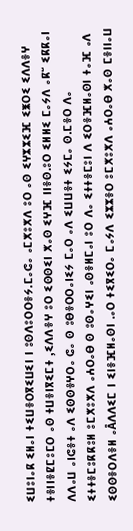ⵉⵡⵓⵏⴰⴽ ⵉⵍⴰⵏ ⵜⵉⵡⴻⵔⴳⵉⵡⵉⵏ ⵏ ⵓⵙⴷⵓⵔⵔⴻⵢ.ⵎⴰⵛⴰ ⴰⵎⵅⵓⵅⴷ ⵓⵔ ⴰⵙ ⵉⵖⵣⵣⵉⴼ ⵉⵥⵔⵉ ⵉⴷⴷⴻⵖ ⵜⴻⵏⵏⴻⵇⵎⵓⵎⵔ ⴰⵙ ⵜⵡⴻⵏⴳⵉⵎⵜ ,ⵉⴷⴷⴻⵖ ⵓⵔ ⵉⵙⵙⵉⵏ ⵅⴰⵙ ⵉⵖⴼ ⵏⵏⴻⵙ.ⵓⵔ ⵉⵍⵍⵉ ⵎⴰⵢⴷ ⴰⴽⵯ ⵉⴽⴽⴰⵏ ⴷⴷⴰⵡ ⴰⵏⵛⴻⵜ ⴰⴷ ⵉⵙⵙⴻⵖⵔⴰ ⵛⴰ ⵙ ⵓⴱⴻⵔⵔⴰⵏⵉⵢ ⵎⴰⵔ ⴰⴷ ⵉⵡⵡⴻⵜ ⵉⵢⵎⴰ ⵙ.ⵎⴻⵔ ⴷⴰ ⵉⵜⵜⴻⵎⵓⴽⴽⵓⵍ ⵓⵎⵅⵓⵅⴷ ⴰⵄⵔⴰⴱ ⵙ ⵓⵙⴰⵖⵉⵏ ⴰⵙⴻⵍⵎⴰⵏ ⵓⵔ ⴷⴰ ⵉⵜⵜⴻⵎⵓⵏ ⴷ ⵉⵔⴻⴼⵍⴰⵙⵏ ⵜⴰⴼ ⴰⴷ ⵉⵙⵙⴻⵔⴷⴻⵍ ⴰÅⴷⴷⵉⵎ ⵏ ⵉⵏⴻⴼⵍⴰⵙⵏ .ⴰⵔ ⵜⵉⴳⵉⵔⴰ ⵎⴰⵢⴷ ⵉⵣⵣⴻⵔ ⵓⵎⵅⵓⵅⴷ ⴰⵄⵔⴰⴱ ⵅⴰⵙ ⵎⴻⵏⵏⴰⵡ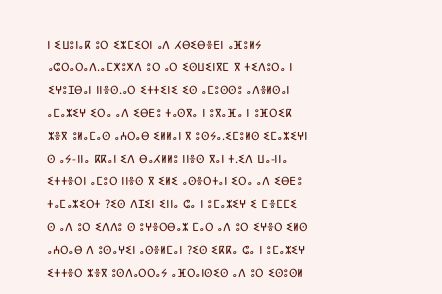ⵏ ⵉⵡⵓⵏⴰⴽ ⵓⵔ ⵉⵣⵎⵉⵔⵏ ⴰⴷ ⵃⴱⵉⴱⴻⴹⵏ ⴰⴼⵓⵍⵢ ⴰⵛⵔⴰⵔⴰⴷ.ⴰⵎⵅⵓⵅⴷ ⵓⵔ ⴰⵔ ⵉⵙⵡⵉⵏⴳⵎ ⴳ ⵜⵉⴷⵓⵔⴰ ⵏ ⵉⵖⵓⵊⴱⴰⵏ ⵏⵏⴻⵙ.ⴰⵔ ⵉⵜⵜⵉⵏⵉ ⵉⵙ ⴰⵎⵓⵙⵙⵓ ⴰⴷⴻⵍⵙⴰⵏ ⴰⵎⴰⵣⵉⵖ ⵉⵔⴰ ⴰⴷ ⵉⴱⴹⵓ ⵜⴰⵙⴳⴰ ⵏ ⵓⴳⴰⴼⴰ ⵏ ⵓⴼⵔⵉⴽ ⵣⴻⴳ ⵓⵍⴰⵎⴰⵙ ⴰⵄⵔⴰⴱ ⵉⵍⵍⴰⵏ ⴳ ⵓⵙⵢⴰ.ⵉⵎⵓⵍⵙ ⵉⵎⴰⵣⵉⵖⵏ ⵙ ⴰⵢ-ⵏⵏⴰ ⴽⴽⴰⵏ ⵉⴷ ⴱⴰⵃⵍⵍⵓ ⵏⵏⴻⵙ ⴳⴰⵏ ⵜ.ⵉⴷ ⵡⴰ-ⵏⵏⴰ ⵉⵜⵜⴻⵔⵏ ⴰⵎⵓⵔ ⵏⵏⴻⵙ ⴳ ⵉⵍⵉ ⴰⵙⴻⵔⵜⴰⵏ ⵉⵔⴰ ⴰⴷ ⵉⴱⴹⵓ ⵜⴰⵎⴰⵣⵉⵔⵜ ?ⵉⵙ ⴷⵊⵉⵏ ⵉⵏⵏⴰ ⵛⴰ ⵏ ⵓⵎⴰⵣⵉⵖ ⵉ ⵎⴻⵎⵎⵉ ⵙ ⴰⴷ ⵓⵔ ⵉⴷⴷⵓ ⵙ ⵓⵖⴻⵔⴱⴰⵣ ⵎⴰⵔ ⴰⴷ ⵓⵔ ⵉⵖⴻⵔ ⵉⵍⵙ ⴰⵄⵔⴰⴱ ⴷ ⵓⵙⴰⵖⵉⵏ ⴰⵙⴻⵍⵎⴰⵏ ?ⵉⵙ ⵉⴽⴽⴰ ⵛⴰ ⵏ ⵓⵎⴰⵣⵉⵖ ⵉⵜⵜⴻⵔ ⵣⴻⴳ ⵓⵙⴷⴰⵔⵔⴰⵢ ⴰⴼⵔⴰⵏⵙⵉⵙ ⴰⴷ ⵓⵔ ⵉⵙⵓⵙⵍ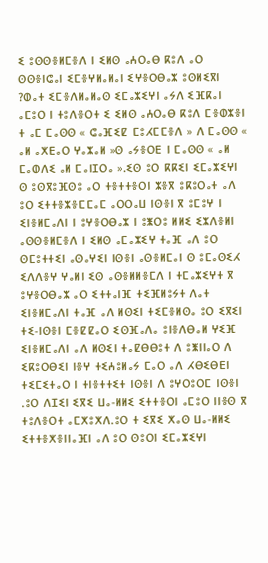ⵉ ⵓⵙⵙⴻⵍⵎⴻⴷ ⵏ ⵉⵍⵙ ⴰⵄⵔⴰⴱ ⴽⵓⴷ ⴰⵔ ⵙⵙⴻⵏⵛⴰⵏ ⵉⵎⴻⵖⵍⴰⵍⴰⵏ ⵉⵖⴻⵔⴱⴰⵣ ⵓⵙⵍⵉⴳⵏ ?ⵀⴰⵜ ⵉⵎⴻⴷⵍⴰⵍⴰⵙ ⵉⵎⴰⵣⵉⵖⵏ ⴰⵢⴷ ⵉⴼⴽⴰⵏ ⴰⵎⵓⵔ ⵏ ⵜⵓⴷⴻⵔⵜ ⵉ ⵉⵍⵙ ⴰⵄⵔⴰⴱ ⴽⵓⴷ ⵎⴻⵀⵣⴻⵏ ⵜ ⴰⵎ ⵎⴰⵙⵙ « ⵛⴰⴼⵉⵇ ⵎⵓⵃⵎⵎⴻⴷ » ⴷ ⵎⴰⵙⵙ « ⴰⵍ ⴰⵅⴹⴰⵔ ⵖⴰⵣⴰⵍ »ⵙ ⴰⵢⴻⵔⴹ ⵏ ⵎⴰⵙⵙ « ⴰⵍ ⵎⴰⵀⴷⵉ ⴰⵍ ⵎⴰⵏⵊⵔⴰ ».ⵉⵙ ⵓⵔ ⴽⴽⵉⵏ ⵉⵎⴰⵣⵉⵖⵏ ⵙ ⵓⵙⴳⵓⴼⵙⵓ ⴰⵔ ⵜⴻⵜⵜⴻⵔⵏ ⵣⴻⴳ ⵓⴽⵓⵔⴰⵜ ⴰⴷ ⵓⵔ ⵉⵜⵜⴻⵣⴻⵎⵎⴰⵎ ⴰⵔⵔⴰⵡ ⵏⵙⴻⵏ ⴳ ⵓⵎⵓⵖ ⵏ ⵉⵏⴻⵍⵎⴰⴷⵏ ⵏ ⵓⵖⴻⵔⴱⴰⵣ ⵏ ⵓⵥⵔⵓ ⵍⵍⵉ ⵉⵣⴷⴻⵍⵏ ⴰⵙⵙⴻⵍⵎⴻⴷ ⵏ ⵉⵍⵙ ⴰⵎⴰⵣⵉⵖ ⵜⴰⴼ ⴰⴷ ⵓⵔ ⵙⵎⵓⵜⵜⵉⵏ ⴰⵙⴰⵖⵉⵏ ⵏⵙⴻⵏ ⴰⵙⴻⵍⵎⴰⵏ ⵙ ⵓⵎⴰⵙⵉⵃ ⵉⴷⴷⴻⵖ ⵖⴰⵍⵏ ⵉⵙ ⴰⵙⴻⵍⵍⴻⵎⴷ ⵏ ⵜⵎⴰⵣⵉⵖⵜ ⴳ ⵓⵖⴻⵔⴱⴰⵣ ⴰⵔ ⵉⵜⵜⴰⵏⴼ ⵜⵉⴼⵍⵓⵢⵜ ⴷⴰⵜ ⵉⵏⴻⵍⵎⴰⴷⵏ ⵜⴰⴼ ⴰⴷ ⵍⵙⵉⵏ ⵜⵉⵎⴻⵍⵙⴰ ⵓⵔ ⵉⴳⵉⵏ ⵜⵉ-ⵏⵙⴻⵏ ⵎⴻⵇⵇⴰⵔ ⵉⵙⴼⴰⴷⴰ ⵓⵏⴻⴷⴱⴰⵍ ⵖⵉⴼ ⵉⵏⴻⵍⵎⴰⴷⵏ ⴰⴷ ⵍⵙⵉⵏ ⵜⴰⵇⴱⴱⵓⵜ ⴷ ⵓⵥⵏⵏⴰⵔ ⴷ ⵉⴽⵓⵔⴱⵉⵏ ⵏⴻⵖ ⵜⵉⵄⵓⵍⴰⵢ ⵎⴰⵔ ⴰⴷ ⵃⴱⵉⴱⴹⵏ ⵜⵉⵎⵉⵜⴰⵔ ⵏ ⵜⵏⴻⵜⵜⵉⵜ ⵏⵙⴻⵏ ⴷ ⵓⵖⵔⵓⵔⵎ ⵏⵙⴻⵏ .ⵓⵔ ⴷⵊⵉⵏ ⵉⴳⵉ ⵡⴰ-ⵍⵍⵉ ⵉⵜⵜⴻⵔⵏ ⴰⵎⵓⵔ ⵏⵏⴻⵙ ⴳ ⵜⵓⴷⴻⵔⵜ ⴰⵎⵅⵓⵅⴷ.ⵓⵔ ⵜ ⵉⴳⵉ ⵅⴰⵙ ⵡⴰ-ⵍⵍⵉ ⵉⵜⵜⴻⵅⴻⵏⵏⴰⴼⵏ ⴰⴷ ⵓⵔ ⵙⵓⵔⵏ ⵉⵎⴰⵣⵉⵖⵏ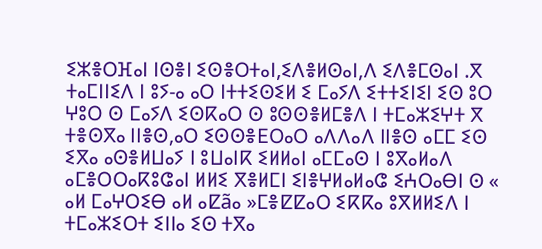ⵉⵣⴻⵔⴼⴰⵏ ⵏⵙⴻⵏ ⵉⵙⴻⵔⵜⴰⵏ,ⵉⴷⴻⵍⵙⴰⵏ,ⴷ ⵉⴷⴻⵎⵙⴰⵏ .ⴳ ⵜⴰⵎⵏⵏⵉⴷ ⵏ ⵓⵢ-ⴰ ⴰⵔ ⵏⵜⵜⵉⵙⵉⵍ ⵉ ⵎⴰⵢⴷ ⵉⵜⵜⵉⵏⵉⵏ ⵉⵙ ⵓⵔ ⵖⵓⵔ ⵙ ⵎⴰⵢⴷ ⵉⵙⴽⴰⵔ ⵙ ⵓⵙⵙⴻⵍⵎⴻⴷ ⵏ ⵜⵎⴰⵣⵉⵖⵜ ⴳ ⵜⴻⵙⴳⴰ ⵏⵏⴻⵙ,ⴰⵔ ⵉⵙⵙⴻⴹⵔⴰⵔ ⴰⴷⴷⴰⴷ ⵏⵏⴻⵙ ⴰⵎⵎ ⵉⵙ ⵉⴳⴰ ⴰⵙⴻⵍⵡⴰⵢ ⵏ ⵓⵡⴰⵏⴽ ⵉⵍⵍⴰⵏ ⴰⵎⵎⴰⵙ ⵏ ⵓⴳⴰⵍⴰⴷ ⴰⵎⴻⵔⵔⴰⴽⵓⵛⴰⵏ ⵍⵍⵉ ⴳⴻⵍⵎⵏ ⵉⵏⴻⵖⵍⴰⵍⴰⵛ ⵉⵄⵔⴰⴱⵏ ⵙ « ⴰⵍ ⵎⴰⵖⵔⵉⴱ ⴰⵍ ⴰⵇãⴰ »ⵎⴻⵇⵇⴰⵔ ⵉⴽⴽⴰ ⵓⴳⵍⵍⵉⴷ ⵏ ⵜⵎⴰⵣⵉⵔⵜ ⵉⵏⵏⴰ ⵉⵙ ⵜⴳⴰ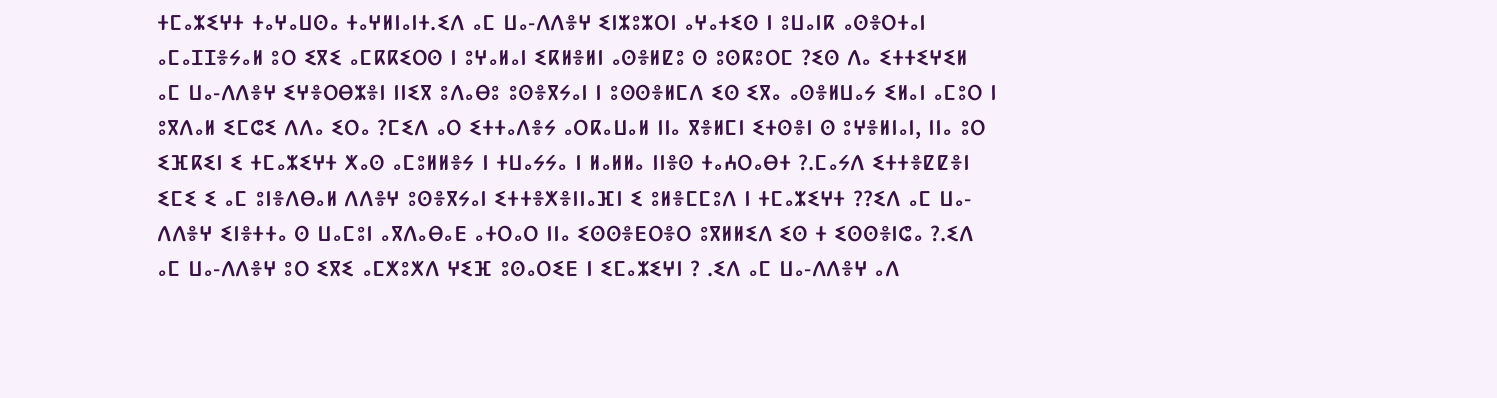ⵜⵎⴰⵣⵉⵖⵜ ⵜⴰⵖⴰⵡⵙⴰ ⵜⴰⵖⵍⵏⴰⵏⵜ.ⵉⴷ ⴰⵎ ⵡⴰ-ⴷⴷⴻⵖ ⵉⵏⵣⵓⵣⵔⵏ ⴰⵖⴰⵜⵉⵙ ⵏ ⵓⵡⴰⵏⴽ ⴰⵙⴻⵔⵜⴰⵏ ⴰⵎⴰⵊⵊⴻⵢⴰⵍ ⵓⵔ ⵉⴳⵉ ⴰⵎⴽⴽⵉⵔⵙ ⵏ ⵓⵖⴰⵍⴰⵏ ⵉⴽⵍⴻⵍⵏ ⴰⵙⴻⵍⵇⵓ ⵙ ⵓⵙⴽⵓⵔⵎ ?ⵉⵙ ⴷⴰ ⵉⵜⵜⵉⵖⵉⵍ ⴰⵎ ⵡⴰ-ⴷⴷⴻⵖ ⵉⵖⴻⵔⴱⵣⴻⵏ ⵏⵏⵉⴳ ⵓⴷⴰⴱⵓ ⵓⵙⴻⴳⵢⴰⵏ ⵏ ⵓⵙⵙⴻⵍⵎⴷ ⵉⵙ ⵉⴳⴰ ⴰⵙⴻⵍⵡⴰⵢ ⵉⵍⴰⵏ ⴰⵎⵓⵔ ⵏ ⵓⴳⴷⴰⵍ ⵉⵎⵛⵉ ⴷⴷⴰ ⵉⵔⴰ ?ⵎⵉⴷ ⴰⵔ ⵉⵜⵜⴰⴷⴻⵢ ⴰⵔⴽⴰⵡⴰⵍ ⵏⵏⴰ ⴳⴻⵍⵎⵏ ⵉⵜⵙⴻⵏ ⵙ ⵓⵖⴻⵍⵏⴰⵏ, ⵏⵏⴰ ⵓⵔ ⵉⴼⴽⵉⵏ ⵉ ⵜⵎⴰⵣⵉⵖⵜ ⵅⴰⵙ ⴰⵎⵓⵍⵍⴻⵢ ⵏ ⵜⵡⴰⵢⵢⴰ ⵏ ⵍⴰⵍⵍⴰ ⵏⵏⴻⵙ ⵜⴰⵄⵔⴰⴱⵜ ?.ⵎⴰⵢⴷ ⵉⵜⵜⴻⵇⵇⴻⵏ ⵉⵎⵉ ⵉ ⴰⵎ ⵓⵏⴻⴷⴱⴰⵍ ⴷⴷⴻⵖ ⵓⵙⴻⴳⵢⴰⵏ ⵉⵜⵜⴻⵅⴻⵏⵏⴰⴼⵏ ⵉ ⵓⵍⴻⵎⵎⵓⴷ ⵏ ⵜⵎⴰⵣⵉⵖⵜ ??ⵉⴷ ⴰⵎ ⵡⴰ-ⴷⴷⴻⵖ ⵉⵏⴻⵜⵜⴰ ⵙ ⵡⴰⵎⵓⵏ ⴰⴳⴷⴰⴱⴰⴹ ⴰⵜⵔⴰⵔ ⵏⵏⴰ ⵉⵙⵙⴻⴹⵔⴻⵔ ⵓⴳⵍⵍⵉⴷ ⵉⵙ ⵜ ⵉⵙⵙⴻⵏⵛⴰ ?.ⵉⴷ ⴰⵎ ⵡⴰ-ⴷⴷⴻⵖ ⵓⵔ ⵉⴳⵉ ⴰⵎⵅⵓⵅⴷ ⵖⵉⴼ ⵓⵙⴰⵔⵉⴹ ⵏ ⵉⵎⴰⵣⵉⵖⵏ ? .ⵉⴷ ⴰⵎ ⵡⴰ-ⴷⴷⴻⵖ ⴰⴷ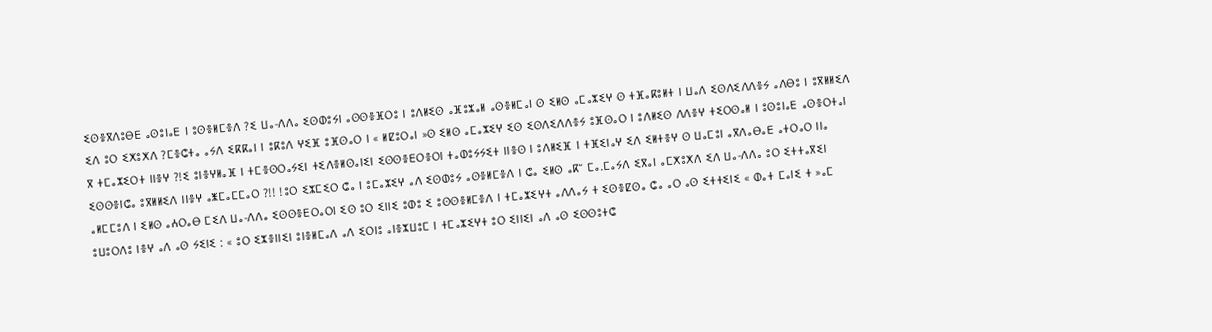ⵉⵙⴻⴳⴷⵓⴱⴹ ⴰⵙⵓⵏⴰⴹ ⵏ ⵓⵙⴻⵍⵎⴻⴷ ?ⵉ ⵡⴰ-ⴷⴷⴰ ⵉⵙⵀⵓⵢⵏ ⴰⵙⵙⴻⴼⵔⵓ ⵏ ⵓⴷⵍⵉⵙ ⴰⴼⵓⵣⴰⵍ ⴰⵙⴻⵍⵎⴰⵏ ⵙ ⵉⵍⵙ ⴰⵎⴰⵣⵉⵖ ⵙ ⵜⴼⴰⴽⵓⵍⵜ ⵏ ⵡⴰⴷ ⵉⵙⴷⵉⴷⴷⴻⵢ ⴰⴷⴱⵓ ⵏ ⵓⴳⵍⵍⵉⴷ ⵉⴷ ⵓⵔ ⵉⵅⵓⵅⴷ ?ⵎⴻⵛⵜⴰ ⴰⵢⴷ ⵉⴽⴽⴰⵏ ⵏ ⵓⴽⵓⴷ ⵖⵉⴼ ⵓⴼⵙⴰⵔ ⵏ « ⵍⵇⵓⵔⴰⵏ »ⵙ ⵉⵍⵙ ⴰⵎⴰⵣⵉⵖ ⵉⵙ ⵉⵙⴷⵉⴷⴷⴻⵢ ⵓⴼⵙⴰⵔ ⵏ ⵓⴷⵍⵉⵙ ⴷⴷⴻⵖ ⵜⵉⵔⵙⴰⵍ ⵏ ⵓⵙⵓⵏⴰⴹ ⴰⵙⴻⵔⵜⴰⵏ ⴳ ⵜⵎⴰⵣⵉⵔⵜ ⵏⵏⴻⵖ ?!ⵉ ⵓⵏⴻⵖⵍⴰⴼ ⵏ ⵜⵎⴻⵙⵔⴰⵢⵉⵏ ⵜⵉⴷⴻⵍⵙⴰⵏⵉⵏ ⵉⵙⵙⴻⴹⵔⴻⵔⵏ ⵜⴰⵀⵓⵢⵢⵉⵜ ⵏⵏⴻⵙ ⵏ ⵓⴷⵍⵉⴼ ⵏ ⵜⴼⵉⵏⴰⵖ ⵉⴷ ⵉⵍⵜⴻⵖ ⵙ ⵡⴰⵎⵓⵏ ⴰⴳⴷⴰⴱⴰⴹ ⴰⵜⵔⴰⵔ ⵏⵏⴰ ⵉⵙⵙⴻⵏⵛⴰ ⵓⴳⵍⵍⵉⴷ ⵏⵏⴻⵖ ⴰⵥⵎⴰⵎⵎⴰⵔ ?!! !ⵓⵔ ⵉⵣⵎⵉⵔ ⵛⴰ ⵏ ⵓⵎⴰⵣⵉⵖ ⴰⴷ ⵉⵙⵀⵓⵢ ⴰⵙⴻⵍⵎⴻⴷ ⵏ ⵛⴰ ⵉⵍⵙ ⴰⴽⵯ ⵎⴰ.ⵎⴰⵢⴷ ⵉⴳⴰⵏ ⴰⵎⵅⵓⵅⴷ ⵉⴷ ⵡⴰ-ⴷⴷⴰ ⵓⵔ ⵉⵜⵜⴰⴳⵉⵏ ⴰⵍⵎⵎⵓⴷ ⵏ ⵉⵍⵙ ⴰⵄⵔⴰⴱ ⵎⵉⴷ ⵡⴰ-ⴷⴷⴰ ⵉⵙⵙⴻⴹⵔⴰⵔⵏ ⵉⵙ ⵓⵔ ⵉⵏⵏⵉ ⵓⵀⵓ ⵉ ⵓⵙⵙⴻⵍⵎⴻⴷ ⵏ ⵜⵎⴰⵣⵉⵖⵜ ⴰⴷⴷⴰⵢ ⵜ ⵉⵙⴻⵇⵙⴰ ⵛⴰ ⴰⵔ ⴰⵙ ⵉⵜⵜⵉⵏⵉ « ⵀⴰⵜ ⵎⴰⵏⵉ ⵜ »ⴰⵎ ⵓⵡⵓⵔⴷⵓ ⵏⴻⵖ ⴰⴷ ⴰⵙ ⵢⵉⵏⵉ : « ⵓⵔ ⵉⵣⴻⵏⵏⵉⵏ ⵓⵏⴻⵍⵎⴰⴷ ⴰⴷ ⵉⵔⵏⵓ ⴰⵏⴻⵣⵡⵓⵎ ⵏ ⵜⵎⴰⵣⵉⵖⵜ ⵓⵔ ⵉⵏⵏⵉⵏ ⴰⴷ ⴰⵙ ⵉⵙⵙⵓⵜⵛ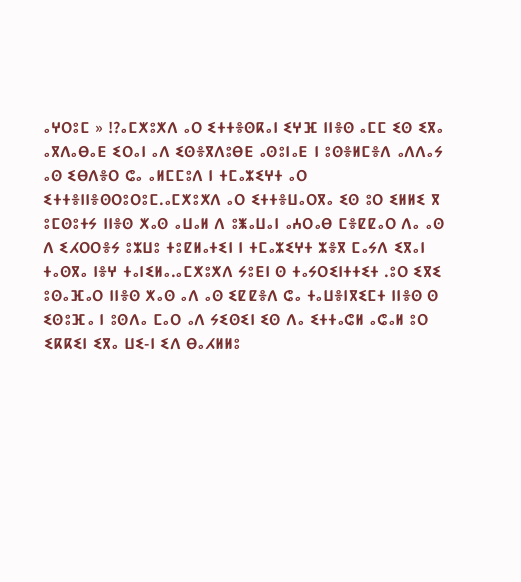ⴰⵖⵔⵓⵎ » !?ⴰⵎⵅⵓⵅⴷ ⴰⵔ ⵉⵜⵜⴻⵙⴽⴰⵏ ⵉⵖⴼ ⵏⵏⴻⵙ ⴰⵎⵎ ⵉⵙ ⵉⴳⴰ ⴰⴳⴷⴰⴱⴰⴹ ⵉⵔⴰⵏ ⴰⴷ ⵉⵙⴻⴳⴷⵓⴱⴹ ⴰⵙⵓⵏⴰⴹ ⵏ ⵓⵙⴻⵍⵎⴻⴷ ⴰⴷⴷⴰⵢ ⴰⵙ ⵉⴱⴷⴻⵔ ⵛⴰ ⴰⵍⵎⵎⵓⴷ ⵏ ⵜⵎⴰⵣⵉⵖⵜ ⴰⵔ ⵉⵜⵜⴻⵏⵏⴻⵙⵔⵓⵔⵓⵎ.ⴰⵎⵅⵓⵅⴷ ⴰⵔ ⵉⵜⵜⴻⵡⴰⵔⴳⴰ ⵉⵙ ⵓⵔ ⵉⵍⵍⵉ ⴳ ⵓⵎⵙⵓⵜⵢ ⵏⵏⴻⵙ ⵅⴰⵙ ⴰⵡⴰⵍ ⴷ ⵓⵥⴰⵡⴰⵏ ⴰⵄⵔⴰⴱ ⵎⴻⵇⵇⴰⵔ ⴷⴰ ⴰⵙ ⴷ ⵉⵃⵔⵔⴻⵢ ⵓⵣⵡⵓ ⵜⵓⵇⵍⴰⵜⵉⵏ ⵏ ⵜⵎⴰⵣⵉⵖⵜ ⵣⴻⴳ ⵎⴰⵢⴷ ⵉⴳⴰⵏ ⵜⴰⵙⴳⴰ ⵏⴻⵖ ⵜⴰⵏⵉⵍⴰ.ⴰⵎⵅⵓⵅⴷ ⵢⵓⴹⵏ ⵙ ⵜⴰⵢⵔⵉⵏⵜⵜⵉⵜ .ⵓⵔ ⵉⴳⵉ ⵓⵙⴰⴼⴰⵔ ⵏⵏⴻⵙ ⵅⴰⵙ ⴰⴷ ⴰⵙ ⵉⵇⵇⴻⴷ ⵛⴰ ⵜⴰⵡⴻⵏⴳⵉⵎⵜ ⵏⵏⴻⵙ ⵙ ⵉⵙⵓⴼⴰ ⵏ ⵓⵙⴷⴰ ⵎⴰⵔ ⴰⴷ ⵢⵉⵙⵉⵏ ⵉⵙ ⴷⴰ ⵉⵜⵜⴰⵛⵍ ⴰⵛⴰⵍ ⵓⵔ ⵉⴽⴽⵉⵏ ⵉⴳⴰ ⵡⵉ-ⵏ ⵉⴷ ⴱⴰⵃⵍⵍⵓ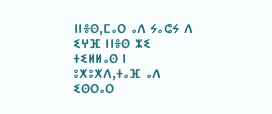ⵏⵏⴻⵙ,ⵎⴰⵔ ⴰⴷ ⵢⴰⵛⵢ ⴷ ⵉⵖⴼ ⵏⵏⴻⵙ ⵣⵉ ⵜⵉⵍⵍⴰⵙ ⵏ ⵓⵅⵓⵅⴷ,ⵜⴰⴼ ⴰⴷ ⵉⵙⵔⴰⵔ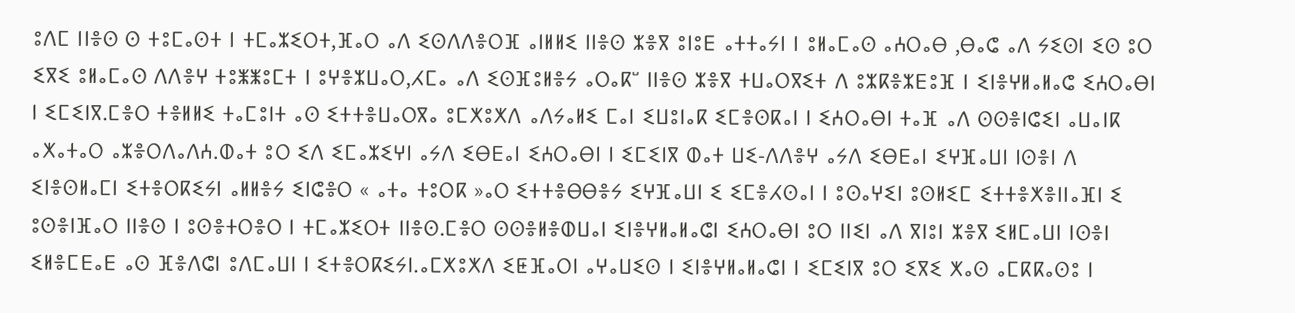ⵓⴷⵎ ⵏⵏⴻⵙ ⵙ ⵜⵓⵎⴰⵙⵜ ⵏ ⵜⵎⴰⵣⵉⵔⵜ,ⴼⴰⵔ ⴰⴷ ⵉⵙⴷⴷⴻⵔⴼ ⴰⵏⵍⵍⵉ ⵏⵏⴻⵙ ⵣⴻⴳ ⵓⵏⵓⴹ ⴰⵜⵜⴰⵢⵏ ⵏ ⵓⵍⴰⵎⴰⵙ ⴰⵄⵔⴰⴱ ,ⴱⴰⵛ ⴰⴷ ⵢⵉⵙⵏ ⵉⵙ ⵓⵔ ⵉⴳⵉ ⵓⵍⴰⵎⴰⵙ ⴷⴷⴻⵖ ⵜⵓⵥⵥⵓⵎⵜ ⵏ ⵓⵖⴻⵣⵡⴰⵔ,ⵃⵎⴰ ⴰⴷ ⵉⵙⴼⵓⵍⴻⵢ ⴰⵔⴰⴽⵯ ⵏⵏⴻⵙ ⵣⴻⴳ ⵜⵡⴰⵔⴳⵉⵜ ⴷ ⵓⵣⴽⴻⵣⴹⵓⴼ ⵏ ⵉⵏⴻⵖⵍⴰⵍⴰⵛ ⵉⵄⵔⴰⴱⵏ ⵏ ⵉⵎⵉⵏⴳ.ⵎⴻⵔ ⵜⴻⵍⵍⵉ ⵜⴰⵎⵓⵏⵜ ⴰⵙ ⵉⵜⵜⴻⵡⴰⵔⴳⴰ ⵓⵎⵅⵓⵅⴷ ⴰⴷⵢⴰⵍⵉ ⵎⴰⵏ ⵉⵡⵓⵏⴰⴽ ⵉⵎⴻⵙⴽⴰⵏ ⵏ ⵉⵄⵔⴰⴱⵏ ⵜⴰⴼ ⴰⴷ ⵙⵙⴻⵏⵛⵉⵏ ⴰⵡⴰⵏⴽ ⴰⵅⴰⵜⴰⵔ ⴰⵣⴻⵔⴷⴰⴷⵄ.ⵀⴰⵜ ⵓⵔ ⵉⴷ ⵉⵎⴰⵣⵉⵖⵏ ⴰⵢⴷ ⵉⴱⴹⴰⵏ ⵉⵄⵔⴰⴱⵏ ⵏ ⵉⵎⵉⵏⴳ ⵀⴰⵜ ⵡⵉ-ⴷⴷⴻⵖ ⴰⵢⴷ ⵉⴱⴹⴰⵏ ⵉⵖⴼⴰⵡⵏ ⵏⵙⴻⵏ ⴷ ⵉⵏⴻⵙⵍⴰⵎⵏ ⵉⵜⴻⵔⴽⵉⵢⵏ ⴰⵍⵍⴻⵢ ⵉⵏⵛⴻⵔ « ⴰⵜⴰ ⵜⵓⵔⴽ »ⴰⵔ ⵉⵜⵜⴻⴱⴱⴻⵢ ⵉⵖⴼⴰⵡⵏ ⵉ ⵉⵎⴻⵃⵙⴰⵏ ⵏ ⵓⵙⴰⵖⵉⵏ ⵓⵙⵍⵉⵎ ⵉⵜⵜⴻⵅⴻⵏⵏⴰⴼⵏ ⵉ ⵓⵙⴻⵏⴼⴰⵔ ⵏⵏⴻⵙ ⵏ ⵓⵙⴻⵜⵔⴻⵔ ⵏ ⵜⵎⴰⵣⵉⵔⵜ ⵏⵏⴻⵙ.ⵎⴻⵔ ⵙⵙⴻⵍⴻⵀⵡⴰⵏ ⵉⵏⴻⵖⵍⴰⵍⴰⵛⵏ ⵉⵄⵔⴰⴱⵏ ⵓⵔ ⵏⵏⵉⵏ ⴰⴷ ⴳⵏⵓⵏ ⵣⴻⴳ ⵉⵍⵎⴰⵡⵏ ⵏⵙⴻⵏ ⵉⵍⴻⵎⴹⴰⴹ ⴰⵙ ⴼⴻⴷⵛⵏ ⵓⴷⵎⴰⵡⵏ ⵏ ⵉⵜⴻⵔⴽⵉⵢⵏ.ⴰⵎⵅⵓⵅⴷ ⵉⵟⴼⴰⵔⵏ ⴰⵖⴰⵡⵉⵙ ⵏ ⵉⵏⴻⵖⵍⴰⵍⴰⵛⵏ ⵏ ⵉⵎⵉⵏⴳ ⵓⵔ ⵉⴳⵉ ⵅⴰⵙ ⴰⵎⴽⴽⴰⵙⵓ ⵏ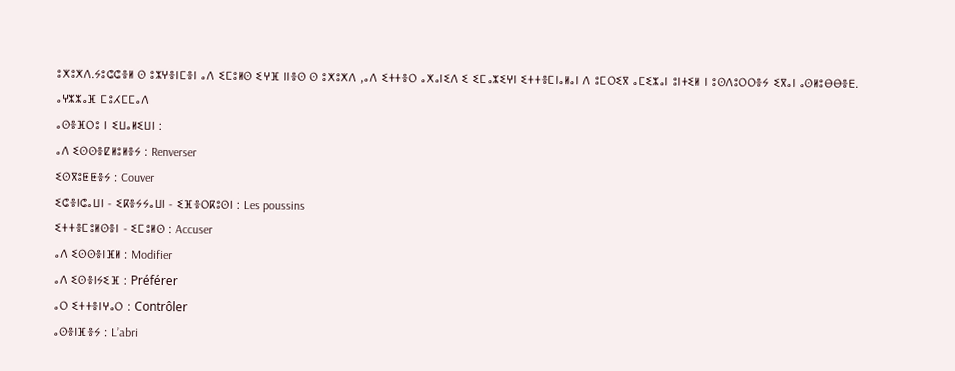ⵓⵅⵓⵅⴷ.ⵢⵓⵛⵛⴻⵍ ⵙ ⵓⵣⵖⴻⵏⵎⴻⵏ ⴰⴷ ⵉⵎⵓⵍⵙ ⵉⵖⴼ ⵏⵏⴻⵙ ⵙ ⵓⵅⵓⵅⴷ ,ⴰⴷ ⵉⵜⵜⴻⵔ ⴰⵅⴰⵏⵉⴷ ⵉ ⵉⵎⴰⵣⵉⵖⵏ ⵉⵜⵜⴻⵎⵏⴰⵍⴰⵏ ⴷ ⵓⵎⵔⵉⴳ ⴰⵎⵉⵣⴰⵏ ⵓⵏⵜⵉⵍ ⵏ ⵓⵙⴷⵓⵔⵔⴻⵢ ⵉⴳⴰⵏ ⴰⵙⵍⵓⴱⴱⴻⴹ.
ⴰⵖⵣⵣⴰⴼ ⵎⵓⵃⵎⵎⴰⴷ
ⴰⵙⴻⴼⵔⵓ ⵏ ⵉⵡⴰⵍⵉⵡⵏ :
ⴰⴷ ⵉⵙⵙⴻⵇⵍⵓⵍⴻⵢ : Renverser
ⵉⵙⴳⵓⵟⵟⴻⵢ : Couver
ⵉⵛⴻⵏⵛⴰⵡⵏ - ⵉⴽⴻⵢⵢⴰⵡⵏ - ⵉⴼⴻⵔⴽⵓⵙⵏ : Les poussins
ⵉⵜⵜⴻⵎⵓⵍⵙⴻⵏ - ⵉⵎⵓⵍⵙ : Accuser
ⴰⴷ ⵉⵙⵙⴻⵏⴼⵍ : Modifier
ⴰⴷ ⵉⵙⴻⵏⵢⵉⴼ : Préférer
ⴰⵔ ⵉⵜⵜⴻⵏⵖⴰⵔ : Contrôler
ⴰⵙⴻⵏⴼⴻⵢ : L’abri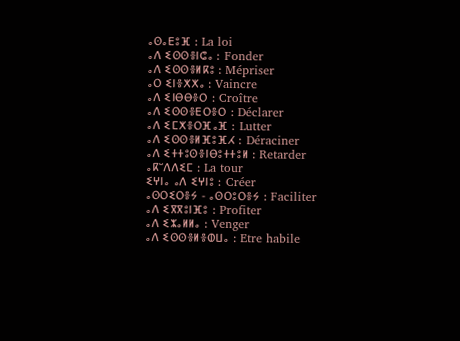ⴰⵙⴰⴹⵓⴼ : La loi
ⴰⴷ ⵉⵙⵙⴻⵏⵛⴰ : Fonder
ⴰⴷ ⵉⵙⵙⴻⵍⴽⵓ : Mépriser
ⴰⵔ ⵉⵏⴻⵅⵅⴰ : Vaincre
ⴰⴷ ⵉⵏⴱⴱⴻⵔ : Croître
ⴰⴷ ⵉⵙⵙⴻⴹⵔⴻⵔ : Déclarer
ⴰⴷ ⵉⵎⵅⴻⵔⴼⴰⴼ : Lutter
ⴰⴷ ⵉⵙⵙⴻⵍⴼⵓⴼⵃ : Déraciner
ⴰⴷ ⵉⵜⵜⵓⵙⴻⵏⴱⵓⵜⵜⵓⵍ : Retarder
ⴰⴽⵯⴷⴷⵉⵎ : La tour
ⵉⵖⵏⴰ ⴰⴷ ⵉⵖⵏⵓ : Créer
ⴰⵙⵔⵉⵔⴻⵢ - ⴰⵙⵔⵓⵔⴻⵢ : Faciliter
ⴰⴷ ⵉⴳⴳⵓⵏⴼⵓ : Profiter
ⴰⴷ ⵉⵣⴰⵍⵍⴰ : Venger
ⴰⴷ ⵉⵙⵙⴻⵍⴻⵀⵡⴰ : Etre habile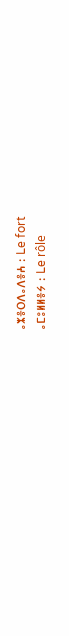ⴰⵣⴻⵔⴷⴰⴷⴻⵄ : Le fort
ⴰⵎⵓⵍⵍⴻⵢ : Le rôle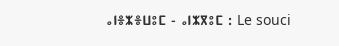ⴰⵏⴻⵣⴻⵡⵓⵎ - ⴰⵏⵣⴳⵓⵎ : Le souci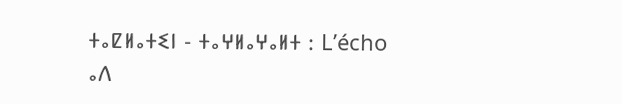ⵜⴰⵇⵍⴰⵜⵉⵏ - ⵜⴰⵖⵍⴰⵖⴰⵍⵜ : L’écho
ⴰⴷ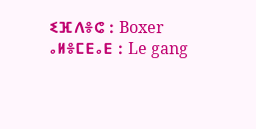ⵉⴼⴷⴻⵛ : Boxer
ⴰⵍⴻⵎⴹⴰⴹ : Le gang